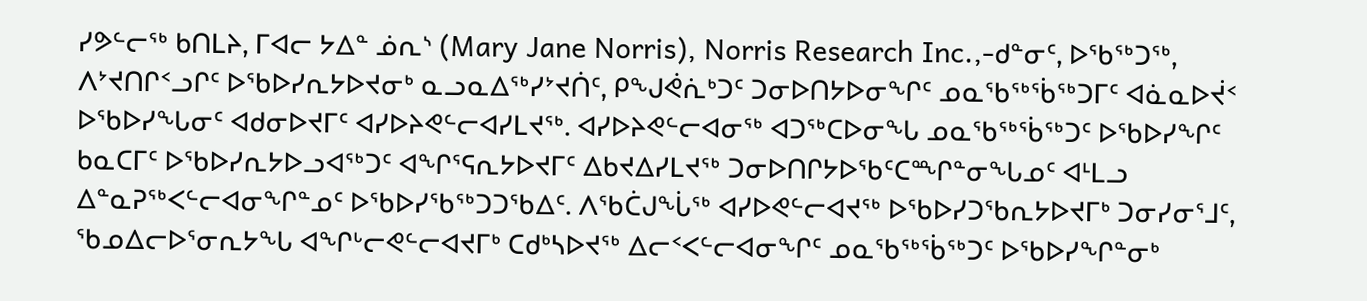ᓯᕗᓪᓕᖅ ᑲᑎᒪᔨ, ᒥᐊᓕ ᔭᐃᓐ ᓅᕆᔅ (Mary Jane Norris), Norris Research Inc.,-ᑯᓐᓂᑦ, ᐅᖃᖅᑐᖅ, ᐱᔾᔪᑎᒋᑉᓗᒋᑦ ᐅᖃᐅᓯᕆᔭᐅᔪᓂᒃ ᓇᓗᓇᐃᖅᓯᔾᔪᑏᑦ, ᑭᖑᕚᕇᒃᑐᑦ ᑐᓂᐅᑎᔭᐅᓂᖏᑦ ᓄᓇᖃᖅᖄᖅᑐᒥᑦ ᐊᓈᓇᐅᔫᑉ ᐅᖃᐅᓯᖓᓂᑦ ᐊᑯᓂᐅᔪᒥᑦ ᐊᓯᐅᔨᕙᓪᓕᐊᓯᒪᔪᖅ. ᐊᓯᐅᔨᕙᓪᓕᐊᓂᖅ ᐊᑐᖅᑕᐅᓂᖓ ᓄᓇᖃᖅᖄᖅᑐᑦ ᐅᖃᐅᓯᖏᑦ ᑲᓇᑕᒥᑦ ᐅᖃᐅᓯᕆᔭᐅᓗᐊᖅᑐᑦ ᐊᖏᕐᕋᕆᔭᐅᔪᒥᑦ ᐃᑲᔪᐃᓯᒪᔪᖅ ᑐᓂᐅᑎᒋᔭᐅᖃᑦᑕᙱᓐᓂᖓᓄᑦ ᐊᒻᒪᓗ ᐃᓐᓇᕈᖅᐸᓪᓕᐊᓂᖏᓐᓄᑦ ᐅᖃᐅᓯᖃᖅᑐᑐᖃᐃᑦ. ᐱᖃᑖᒍᖔᖅ ᐊᓯᐅᕙᓪᓕᐊᔪᖅ ᐅᖃᐅᓯᑐᖃᕆᔭᐅᔪᒥᒃ ᑐᓂᓯᓂᕐᒧᑦ, ᖃᓄᐃᓕᐅᕐᓂᕆᔭᖓ ᐊᖏᒡᓕᕙᓪᓕᐊᔪᒥᒃ ᑕᑯᒃᓴᐅᔪᖅ ᐃᓕᑉᐸᓪᓕᐊᓂᖏᑦ ᓄᓇᖃᖅᖄᖅᑐᑦ ᐅᖃᐅᓯᖏᓐᓂᒃ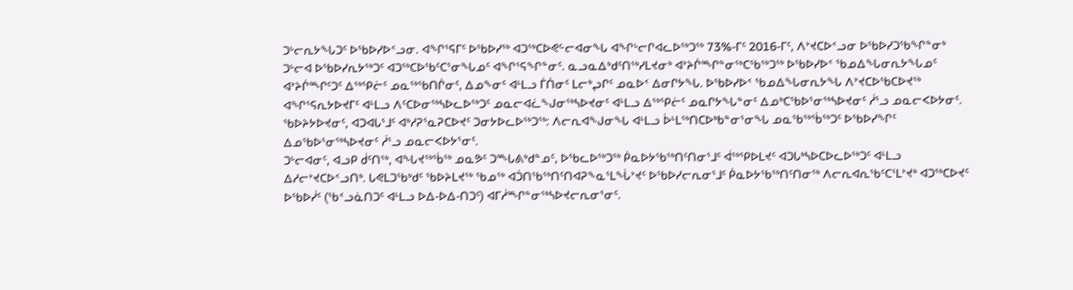ᑐᒡᓕᕆᔭᖓᑐᑦ ᐅᖃᐅᓯᐅᑉᓗᓂ. ᐊᖏᕐᕋᒥᑦ ᐅᖃᐅᓯᖅ ᐊᑐᖅᑕᐅᕙᓪᓕᐊᓂᖓ ᐊᖏᒡᓕᒋᐊᓚᐅᖅᑐᖅ 73%-ᒥᑦ 2016-ᒥᑦ, ᐱᔾᔪᑕᐅᑉᓗᓂ ᐅᖃᐅᓯᑐᖃᖏᓐᓂᒃ ᑐᒡᓕᐊ ᐅᖃᐅᓯᕆᔭᖅᑐᑦ ᐊᑐᖅᑕᐅᖃᑦᑕᕐᓂᖓᓄᑦ ᐊᖏᕐᕋᖏᓐᓂᑦ. ᓇᓗᓇᐃᒃᑯᑦᑎᖅᓯᒪᔪᓂᒃ ᐊᔾᔨᒌᙱᓐᓂᖅᑕᖃᖅᑐᖅ ᐅᖃᐅᓯᐅᑉ ᖃᓄᐃᖓᓂᕆᔭᖓᓄᑦ ᐊᔾᔨᒌᙱᑦᑐᑦ ᐃᖅᕿᓖᑦ ᓄᓇᖅᖃᑎᒌᓂᑦ, ᐃᓄᖕᓂᑦ ᐊᒻᒪᓗ ᒦᑏᓂᑦ ᒪᓕᒃᖢᒋᑦ ᓄᓇᐅᑉ ᐃᓂᒋᔭᖓ. ᐅᖃᐅᓯᐅᑉ ᖃᓄᐃᖓᓂᕆᔭᖓ ᐱᔾᔪᑕᐅᖃᑕᐅᔪᖅ ᐊᖏᕐᕋᕆᔭᐅᔪᒥᑦ ᐊᒻᒪᓗ ᐱᑦᑕᐅᓂᖅᓴᐅᓚᐅᖅᑐᑦ ᓄᓇᓕᐊᓛᖑᓂᖅᓴᐅᔪᓂᑦ ᐊᒻᒪᓗ ᐃᖅᕿᓖᑦ ᓄᓇᒋᔭᖓᓐᓂᑦ ᐃᓄᒃᑕᖃᐅᕐᓂᖅᓴᐅᔪᓂᑦ ᓲᕐᓗ ᓄᓇᓕᐸᐅᔭᓂᑦ. ᖃᐅᔨᔭᐅᔪᓂᑦ, ᐊᑐᐊᒐᕐᒧᑦ ᐊᒃᓱᕈᕐᓇᕈᑕᐅᔪᑦ ᑐᓂᔭᐅᓚᐅᖅᑐᖅ: ᐱᓕᕆᐊᖑᓂᖓ ᐊᒻᒪᓗ ᐆᒻᒪᖅᑎᑕᐅᒃᑲᓐᓂᕐᓂᖓ ᓄᓇᖃᖅᖄᖅᑐᑦ ᐅᖃᐅᓯᖏᑦ ᐃᓄᖃᐅᕐᓂᖅᓴᐅᔪᓂᑦ ᓲᕐᓗ ᓄᓇᓕᐸᐅᔭᕐᓂᑦ.
ᑐᒡᓕᐊᓂᑦ, ᐊᓗᑭ ᑰᑦᑎᖅ, ᐊᖓᔪᖅᖄᖅ ᓄᓇᕗᑦ ᑐᙵᕕᒃᑯᓐᓄᑦ, ᐅᖃᓚᐅᖅᑐᖅ ᑮᓇᐅᔭᖃᖅᑎᑦᑎᓂᕐᒧᑦ ᐋᖅᕿᐅᒪᔪᑦ ᐊᑐᒐᒃᓴᐅᑕᐅᓚᐅᖅᑐᑦ ᐊᒻᒪᓗ ᐃᓱᓕᔾᔪᑕᐅᑉᓗᑎᒃ. ᒐᕙᒪᑐᖃᒃᑯᑦ ᖃᐅᔨᒪᔪᖅ ᖃᓄᖅ ᐊᑑᑎᖃᖅᑎᑦᑎᐊᕈᖕᓇᕐᒪᖔᔾᔪᑦ ᐅᖃᐅᓯᓕᕆᓂᕐᒧᑦ ᑮᓇᐅᔭᖃᖅᑎᑦᑎᓂᖅ ᐱᓕᕆᐊᕆᖃᑦᑕᕐᒪᔾᔪᒃ ᐊᑐᖅᑕᐅᔪᑦ ᐅᖃᐅᓰᑦ (ᖃᑉᓗᓈᑎᑐᑦ ᐊᒻᒪᓗ ᐅᐃ-ᐅᐃ-ᑎᑐᑦ) ᐊᒥᓲᙱᓐᓂᖅᓴᐅᔪᓕᕆᓂᕐᓂᑦ.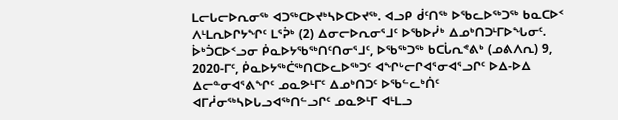ᒪᓕᒐᓕᐅᕆᓂᖅ ᐊᑐᖅᑕᐅᔪᒃᓴᐅᑕᐅᔪᖅ. ᐊᓗᑭ ᑰᑦᑎᖅ ᐅᖃᓚᐅᖅᑐᖅ ᑲᓇᑕᐅᑉ ᐱᒻᒪᕆᐅᒋᔭᖏᑦ ᒪᕐᕉᒃ (2) ᐃᓂᓕᐅᕆᓂᕐᒧᑦ ᐅᖃᐅᓰᒃ ᐃᓄᒃᑎᑐᒻᒥᐅᖓᓂᑦ. ᐆᒃᑑᑕᐅᑉᓗᓂ ᑮᓇᐅᔭᖃᖅᑎᑦᑎᓂᕐᒧᑦ, ᐅᖃᖅᑐᖅ ᑲᑕᒑᕆᕝᕕᒃ (ᓄᕕᐱᕆ) 9, 2020-ᒥᑦ, ᑮᓇᐅᔭᖅᑖᖅᑎᑕᐅᓚᐅᖅᑐᑦ ᐊᖏᒡᓕᒋᐊᕐᓂᐊᕐᓗᒋᑦ ᐅᐃ-ᐅᐃ ᐃᓕᓐᓂᐊᕐᕕᖏᑦ ᓄᓇᕗᒻᒥᑦ ᐃᓄᒃᑎᑐᑦ ᐅᖃᓪᓚᒃᑏᑦ ᐊᒥᓲᓂᖅᓴᐅᒐᓗᐊᖅᑎᓪᓗᒋᑦ ᓄᓇᕗᒻᒥ ᐊᒻᒪᓗ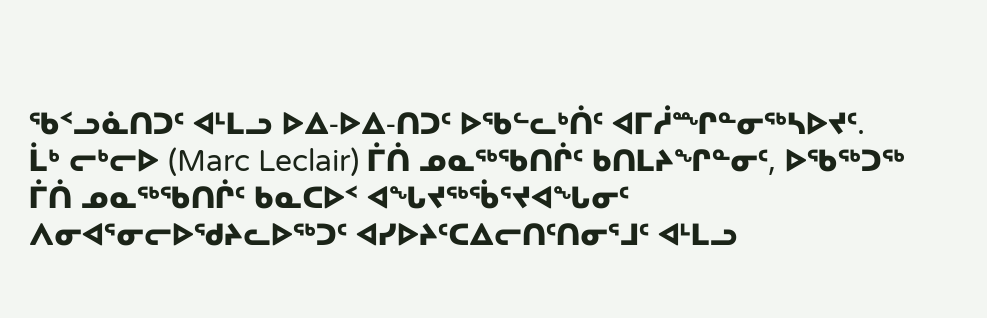ᖃᑉᓗᓈᑎᑐᑦ ᐊᒻᒪᓗ ᐅᐃ-ᐅᐃ-ᑎᑐᑦ ᐅᖃᓪᓚᒃᑏᑦ ᐊᒥᓲᙱᓐᓂᖅᓴᐅᔪᑦ.
ᒫᒃ ᓕᒃᓕᐅ (Marc Leclair) ᒦᑏ ᓄᓇᖅᖃᑎᒌᑦ ᑲᑎᒪᔨᖏᓐᓂᑦ, ᐅᖃᖅᑐᖅ ᒦᑏ ᓄᓇᖅᖃᑎᒌᑦ ᑲᓇᑕᐅᑉ ᐊᖓᔪᖅᖄᕐᔪᐊᖓᓂᑦ ᐱᓂᐊᕐᓂᓕᐅᖁᔨᓚᐅᖅᑐᑦ ᐊᓯᐅᔨᑦᑕᐃᓕᑎᑦᑎᓂᕐᒧᑦ ᐊᒻᒪᓗ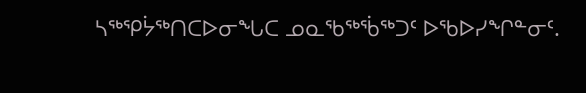ᓴᖅᕿᔮᖅᑎᑕᐅᓂᖓᑕ ᓄᓇᖃᖅᖄᖅᑐᑦ ᐅᖃᐅᓯᖏᓐᓂᑦ.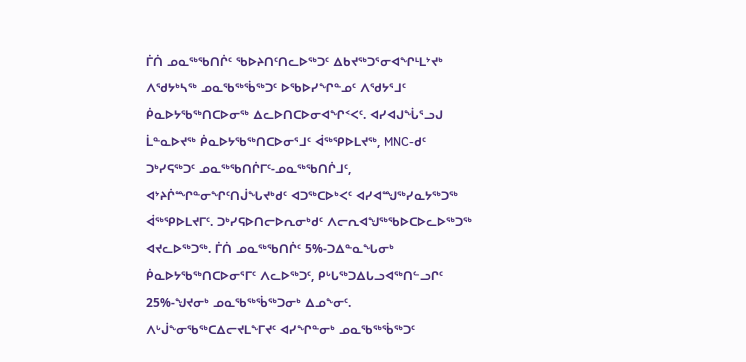ᒦᑏ ᓄᓇᖅᖃᑎᒌᑦ ᖃᐅᔨᑎᑦᑎᓚᐅᖅᑐᑦ ᐃᑲᔪᖅᑐᕐᓂᐊᖏᒻᒪᔾᔪᒃ ᐱᖁᔭᒃᓴᖅ ᓄᓇᖃᖅᖄᖅᑐᑦ ᐅᖃᐅᓯᖏᓐᓄᑦ ᐱᖁᔭᕐᒧᑦ ᑮᓇᐅᔭᖃᖅᑎᑕᐅᓂᖅ ᐃᓚᐅᑎᑕᐅᓂᐊᖏᑉᐸᑦ. ᐊᓯᐊᒍᖔᕐᓗᒍ ᒫᓐᓇᐅᔪᖅ ᑮᓇᐅᔭᖃᖅᑎᑕᐅᓂᕐᒧᑦ ᐋᖅᕿᐅᒪᔪᖅ, MNC-ᑯᑦ ᑐᒃᓯᕋᖅᑐᑦ ᓄᓇᖅᖃᑎᒌᒥᑦ-ᓄᓇᖅᖃᑎᒌᒧᑦ, ᐊᔾᔨᒌᙱᓐᓂᖏᑦᑎᒎᖓᔪᒃᑯᑦ ᐊᑐᖅᑕᐅᒃᐸᑦ ᐊᓯᐊᙳᖅᓯᓇᔭᖅᑐᖅ ᐋᖅᕿᐅᒪᔪᒥᑦ. ᑐᒃᓯᕋᐅᑎᓕᐅᕆᓂᒃᑯᑦ ᐱᓕᕆᐊᖑᖅᖃᐅᑕᐅᓚᐅᖅᑐᖅ ᐊᔪᓚᐅᖅᑐᖅ. ᒦᑏ ᓄᓇᖅᖃᑎᒌᑦ 5%-ᑐᐃᓐᓇᖓᓂᒃ ᑮᓇᐅᔭᖃᖅᑎᑕᐅᓂᕐᒥᑦ ᐱᓚᐅᖅᑐᑦ, ᑭᒡᒐᖅᑐᐃᒐᓗᐊᖅᑎᓪᓗᒋᑦ 25%-ᖑᔪᓂᒃ ᓄᓇᖃᖅᖄᖅᑐᓂᒃ ᐃᓄᖕᓂᑦ. ᐱᒡᒎᖕᓂᖃᖅᑕᐃᓕᔪᒪᖕᒥᔪᑦ ᐊᓯᖏᓐᓂᒃ ᓄᓇᖃᖅᖄᖅᑐᑦ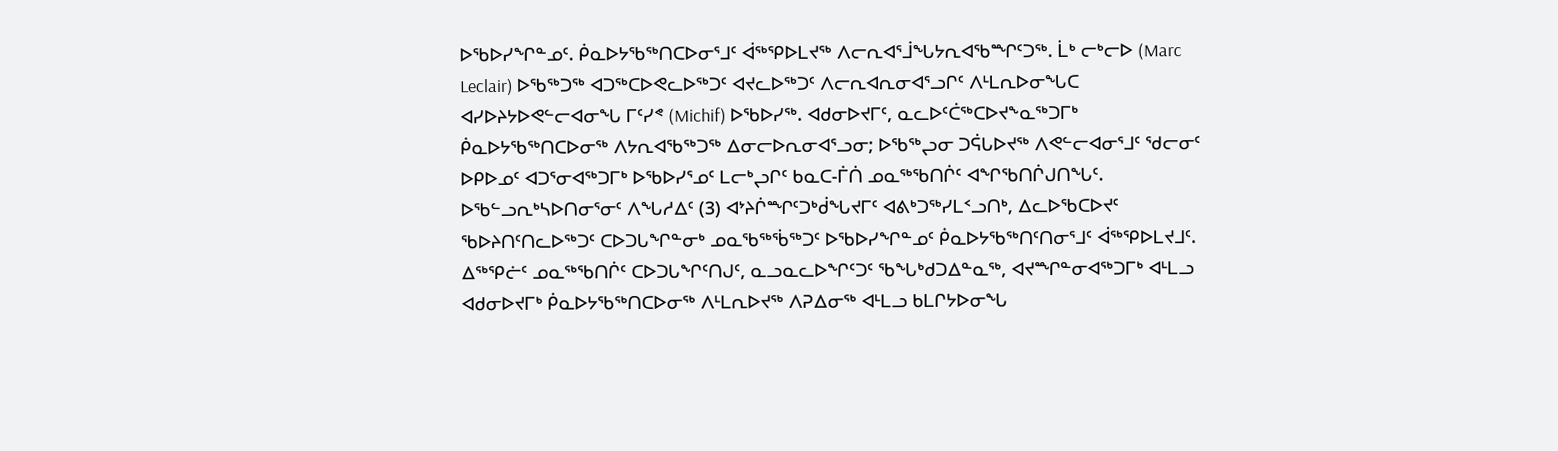ᐅᖃᐅᓯᖏᓐᓄᑦ. ᑮᓇᐅᔭᖃᖅᑎᑕᐅᓂᕐᒧᑦ ᐋᖅᕿᐅᒪᔪᖅ ᐱᓕᕆᐊᕐᒨᖓᔭᕆᐊᖃᙱᑦᑐᖅ. ᒫᒃ ᓕᒃᓕᐅ (Marc Leclair) ᐅᖃᖅᑐᖅ ᐊᑐᖅᑕᐅᕙᓚᐅᖅᑐᑦ ᐊᔪᓚᐅᖅᑐᑦ ᐱᓕᕆᐊᕆᓂᐊᕐᓗᒋᑦ ᐱᒻᒪᕆᐅᓂᖓᑕ ᐊᓯᐅᔨᔭᐅᕙᓪᓕᐊᓂᖓ ᒥᑦᓯᕝ (Michif) ᐅᖃᐅᓯᖅ. ᐊᑯᓂᐅᔪᒥᑦ, ᓇᓚᐅᑦᑖᖅᑕᐅᔪᖕᓇᖅᑐᒥᒃ ᑮᓇᐅᔭᖃᖅᑎᑕᐅᓂᖅ ᐱᔭᕆᐊᖃᖅᑐᖅ ᐃᓂᓕᐅᕆᓂᐊᕐᓗᓂ; ᐅᖃᖅᖢᓂ ᑐᕌᒐᐅᔪᖅ ᐱᕙᓪᓕᐊᓂᕐᒧᑦ ᖁᓕᓂᑦ ᐅᑭᐅᓄᑦ ᐊᑐᕐᓂᐊᖅᑐᒥᒃ ᐅᖃᐅᓯᕐᓄᑦ ᒪᓕᒃᖢᒋᑦ ᑲᓇᑕ-ᒦᑏ ᓄᓇᖅᖃᑎᒌᑦ ᐊᖏᖃᑎᒌᒍᑎᖓᑦ.
ᐅᖃᓪᓗᕆᒃᓴᐅᑎᓂᕐᓂᑦ ᐱᖓᓱᐃᑦ (3) ᐊᔾᔨᒌᙱᑦᑐᒃᑰᖓᔪᒥᑦ ᐊᕕᒃᑐᖅᓯᒪᑉᓗᑎᒃ, ᐃᓚᐅᖃᑕᐅᔪᑦ ᖃᐅᔨᑎᑦᑎᓚᐅᖅᑐᑦ ᑕᐅᑐᒐᖏᓐᓂᒃ ᓄᓇᖃᖅᖄᖅᑐᑦ ᐅᖃᐅᓯᖏᓐᓄᑦ ᑮᓇᐅᔭᖃᖅᑎᑦᑎᓂᕐᒧᑦ ᐋᖅᕿᐅᒪᔪᒧᑦ.
ᐃᖅᕿᓖᑦ ᓄᓇᖅᖃᑎᒌᑦ ᑕᐅᑐᒐᖏᑦᑎᒍᑦ, ᓇᓗᓇᓚᐅᖏᑦᑐᑦ ᖃᖓᒃᑯᑐᐃᓐᓇᖅ, ᐊᔪᙱᓐᓂᐊᖅᑐᒥᒃ ᐊᒻᒪᓗ ᐊᑯᓂᐅᔪᒥᒃ ᑮᓇᐅᔭᖃᖅᑎᑕᐅᓂᖅ ᐱᒻᒪᕆᐅᔪᖅ ᐱᕈᐃᓂᖅ ᐊᒻᒪᓗ ᑲᒪᒋᔭᐅᓂᖓ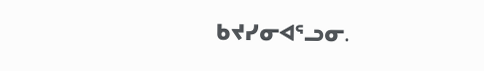ᑲᔪᓯᓂᐊᕐᓗᓂ.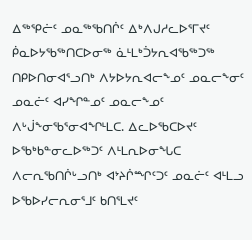ᐃᖅᕿᓖᑦ ᓄᓇᖅᖃᑎᒌᑦ ᐃᒃᐱᒍᓱᓚᐅᕐᒥᔪᑦ ᑮᓇᐅᔭᖃᖅᑎᑕᐅᓂᖅ ᓈᒻᒪᒃᑑᔭᕆᐊᖃᖅᑐᖅ ᑎᑭᐅᑎᓂᐊᕐᓗᑎᒃ ᐱᔭᐅᔭᕆᐊᓕᖕᓄᑦ ᓄᓇᓕᖕᓂᑦ ᓄᓇᓖᑦ ᐊᓯᖏᓐᓄᑦ ᓄᓇᓕᖕᓄᑦ ᐱᒡᒎᖕᓂᖃᕐᓂᐊᖏᒻᒪᑕ. ᐃᓚᐅᖃᑕᐅᔪᑦ ᐅᖃᒃᑲᓐᓂᓚᐅᖅᑐᑦ ᐱᒻᒪᕆᐅᓂᖓᑕ ᐱᓕᕆᖃᑎᒌᒡᓗᑎᒃ ᐊᔾᔨᒌᙱᑦᑐᑦ ᓄᓇᓖᑦ ᐊᒻᒪᓗ ᐅᖃᐅᓯᓕᕆᓂᕐᒧᑦ ᑲᑎᕐᒪᔪᑦ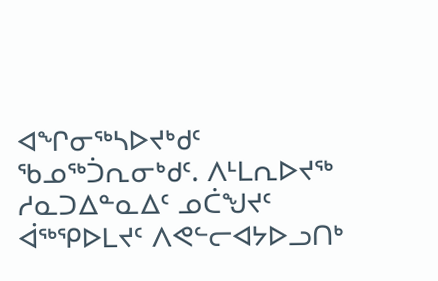ᐊᖏᓂᖅᓴᐅᔪᒃᑯᑦ ᖃᓄᖅᑑᕆᓂᒃᑯᑦ. ᐱᒻᒪᕆᐅᔪᖅ ᓱᓇᑐᐃᓐᓇᐃᑦ ᓄᑖᖑᔪᑦ ᐋᖅᕿᐅᒪᔪᑦ ᐱᕙᓪᓕᐊᔭᐅᓗᑎᒃ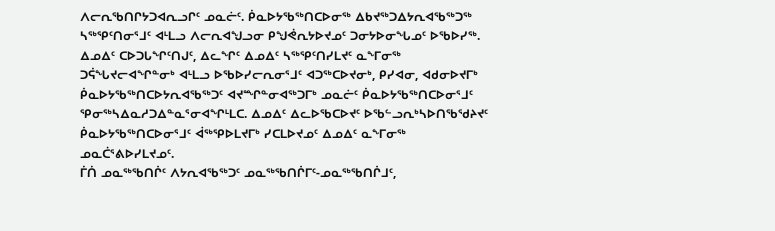ᐱᓕᕆᖃᑎᒋᔭᑐᐊᕆᓗᒋᑦ ᓄᓇᓖᑦ. ᑮᓇᐅᔭᖃᖅᑎᑕᐅᓂᖅ ᐃᑲᔪᖅᑐᐃᔭᕆᐊᖃᖅᑐᖅ ᓴᖅᕿᑦᑎᓂᕐᒧᑦ ᐊᒻᒪᓗ ᐱᓕᕆᐊᖑᓗᓂ ᑭᖑᕚᕆᔭᐅᔪᓄᑦ ᑐᓂᔭᐅᓂᖓᓄᑦ ᐅᖃᐅᓯᖅ.
ᐃᓄᐃᑦ ᑕᐅᑐᒐᖏᑦᑎᒍᑦ, ᐃᓚᖏᑦ ᐃᓄᐃᑦ ᓴᖅᕿᑦᑎᓯᒪᔪᑦ ᓇᖕᒥᓂᖅ ᑐᕌᖓᔪᓕᐊᖏᓐᓂᒃ ᐊᒻᒪᓗ ᐅᖃᐅᓯᓕᕆᓂᕐᒧᑦ ᐊᑐᖅᑕᐅᔪᓂᒃ, ᑭᓯᐊᓂ, ᐊᑯᓂᐅᔪᒥᒃ ᑮᓇᐅᔭᖃᖅᑎᑕᐅᔭᕆᐊᖃᖅᑐᑦ ᐊᔪᙱᓐᓂᐊᖅᑐᒥᒃ ᓄᓇᓖᑦ ᑮᓇᐅᔭᖃᖅᑎᑕᐅᓂᕐᒧᑦ ᕿᓂᖅᓴᐃᓇᓱᑐᐃᓐᓇᕐᓂᐊᖏᒻᒪᑕ. ᐃᓄᐃᑦ ᐃᓚᐅᖃᑕᐅᔪᑦ ᐅᖃᓪᓗᕆᒃᓴᐅᑎᖃᖁᔨᔪᑦ ᑮᓇᐅᔭᖃᖅᑎᑕᐅᓂᕐᒧᑦ ᐋᖅᕿᐅᒪᔪᒥᒃ ᓯᑕᒪᐅᔪᓄᑦ ᐃᓄᐃᑦ ᓇᖕᒥᓂᖅ ᓄᓇᑖᕐᕕᐅᓯᒪᔪᓄᑦ.
ᒦᑏ ᓄᓇᖅᖃᑎᒌᑦ ᐱᔭᕆᐊᖃᖅᑐᑦ ᓄᓇᖅᖃᑎᒌᒥᑦ-ᓄᓇᖅᖃᑎᒌᒧᑦ,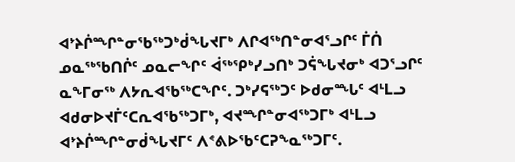ᐊᔾᔨᒌᙱᓐᓂᖃᖅᑐᒃᑰᖓᔪᒥᒃ ᐱᒋᐊᖅᑎᓐᓂᐊᕐᓗᒋᑦ ᒦᑏ ᓄᓇᖅᖃᑎᒌᑦ ᓄᓇᓕᖏᑦ ᐋᖅᕿᒃᓯᓗᑎᒃ ᑐᕌᖓᔪᓂᒃ ᐊᑐᕐᓗᒋᑦ ᓇᖕᒥᓂᖅ ᐱᔭᕆᐊᖃᖅᑕᖏᑦ. ᑐᒃᓯᕋᖅᑐᑦ ᐅᑯᓂᙵᑦ ᐊᒻᒪᓗ ᐊᑯᓂᐅᔪᒦᑦᑕᕆᐊᖃᖅᑐᒥᒃ, ᐊᔪᙱᓐᓂᐊᖅᑐᒥᒃ ᐊᒻᒪᓗ ᐊᔾᔨᒌᙱᓐᓂᑰᖓᔪᒥᑦ ᐱᕝᕕᐅᖃᑦᑕᕈᖕᓇᖅᑐᒥᑦ.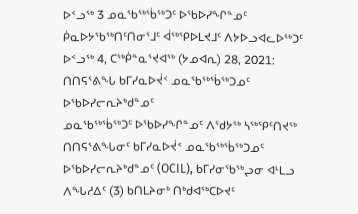ᐅᑉᓗᖅ 3 ᓄᓇᖃᖅᖄᖅᑐᑦ ᐅᖃᐅᓯᖏᓐᓄᑦ ᑮᓇᐅᔭᖃᖅᑎᑦᑎᓂᕐᒧᑦ ᐋᖅᕿᐅᒪᔪᒧᑦ ᐱᔭᐅᓗᐊᓚᐅᖅᑐᑦ
ᐅᑉᓗᖅ 4, ᑕᖅᑮᓐᓇᕐᔪᐊᖅ (ᔭᓄᐊᕆ) 28, 2021: ᑎᑎᕋᕐᕕᖓ ᑲᒥᓯᓇᐅᔫᑉ ᓄᓇᖃᖅᖄᖅᑐᓄᑦ ᐅᖃᐅᓯᓕᕆᔨᒃᑯᓐᓄᑦ
ᓄᓇᖃᖅᖄᖅᑐᑦ ᐅᖃᐅᓯᖏᓐᓄᑦ ᐱᖁᔭᖅ ᓴᖅᕿᑦᑎᔪᖅ ᑎᑎᕋᕐᕕᖓᓂᑦ ᑲᒥᓯᓇᐅᔫᑉ ᓄᓇᖃᖅᖄᖅᑐᓄᑦ ᐅᖃᐅᓯᓕᕆᔨᒃᑯᓐᓄᑦ (OCIL), ᑲᒥᓯᓂᖃᖅᖢᓂ ᐊᒻᒪᓗ ᐱᖓᓱᐃᑦ (3) ᑲᑎᒪᔨᓂᒃ ᑎᒃᑯᐊᖅᑕᐅᔪᑦ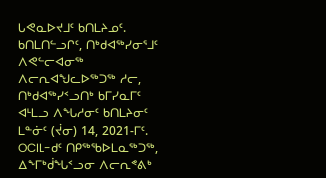ᒐᕙᓇᐅᔪᒧᑦ ᑲᑎᒪᔨᓄᑦ. ᑲᑎᒪᑎᓪᓗᒋᑦ, ᑎᒃᑯᐊᖅᓯᓂᕐᒧᑦ ᐱᕙᓪᓕᐊᓂᖅ ᐱᓕᕆᐊᖑᓚᐅᖅᑐᖅ ᓱᓕ, ᑎᒃᑯᐊᖅᓯᑉᓗᑎᒃ ᑲᒥᓯᓇᒥᑦ ᐊᒻᒪᓗ ᐱᖓᓱᓂᑦ ᑲᑎᒪᔨᓂᑦ ᒪᓐᓃᑦ (ᔫᓂ) 14, 2021-ᒥᑦ. OCIL-ᑯᑦ ᑎᑭᖅᖃᐅᒪᓇᖅᑐᖅ, ᐃᖕᒥᒃᑰᖓᑉᓗᓂ ᐱᓕᕆᕝᕕᒃ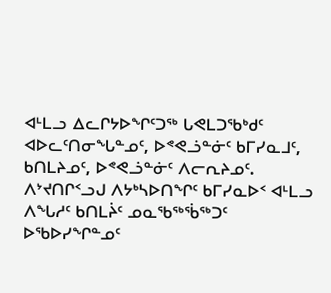ᐊᒻᒪᓗ ᐃᓚᒋᔭᐅᖏᑦᑐᖅ ᒐᕙᒪᑐᖃᒃᑯᑦ ᐊᐅᓚᑦᑎᓂᖓᓐᓄᑦ, ᐅᕝᕙᓘᓐᓃᑦ ᑲᒥᓯᓇᒧᑦ, ᑲᑎᒪᔨᓄᑦ, ᐅᕝᕙᓘᓐᓃᑦ ᐱᓕᕆᔨᓄᑦ.
ᐱᔾᔪᑎᒋᑉᓗᒍ ᐱᔭᒃᓴᐅᑎᖏᑦ ᑲᒥᓯᓇᐅᑉ ᐊᒻᒪᓗ ᐱᖓᓱᑦ ᑲᑎᒪᔩᑦ ᓄᓇᖃᖅᖄᖅᑐᑦ ᐅᖃᐅᓯᖏᓐᓄᑦ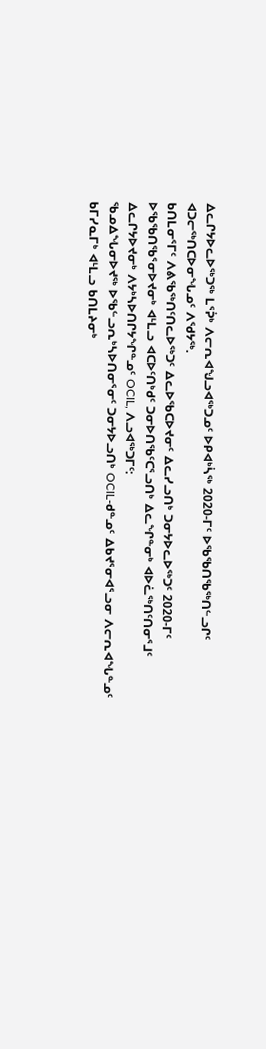ᐃᓚᒋᔭᐅᓚᐅᖅᑐᖅ ᒪᕐᕉᒃ ᐱᓕᕆᐊᖑᓗᐊᖅᑐᓄᑦ ᐅᑭᐊᒃᓵᖅ 2020-ᒥᑦ ᐅᖃᖃᑎᖃᖅᑎᓪᓗᒋᑦ ᐊᑐᓕᖅᑎᑕᐅᓂᖓᓄᑦ ᐱᖁᔭᖅ.
ᑲᑎᒪᓂᕐᒥᑦ ᐱᕕᖃᖅᑎᑦᑎᓚᐅᖅᑐᑦ ᐃᓚᐅᖃᑕᐅᔪᓂᑦ ᐃᓚᓯᓗᑎᒃ ᑐᓂᔭᐅᓚᐅᖅᑐᑦ 2020-ᒥᑦ ᐅᖃᖃᑎᖃᕐᓂᐅᔪᓂᒃ ᐊᒻᒪᓗ ᐊᑕᐅᑦᑎᒃᑯᑦ ᑐᓂᐅᑎᖃᑦᑕᕐᓗᑎᒃ ᐃᓚᖏᓐᓂᒃ ᐊᐅᓛᖅᑎᑦᑎᓂᕐᒧᑦ ᐃᓚᒋᔭᐅᔪᓂᒃ ᐱᔭᒃᓴᐅᑎᒋᔭᖏᓐᓄᑦ OCIL, ᐱᓗᐊᖅᑐᒥᑦ:
ᖃᓄᐃᖓᓂᐅᔪᖅ ᐅᖃᓪᓗᕆᒃᓴᐅᑎᓂᕐᓂᑦ ᑐᓂᔭᐅᓗᑎᒃ OCIL-ᑯᓐᓄᑦ ᐃᑲᔪᕐᓂᐊᕐᓗᓂ ᐱᓕᕆᐊᖓᓐᓄᑦ ᑲᒥᓯᓇᒥᒃ ᐊᒻᒪᓗ ᑲᑎᒪᔨᓂᒃ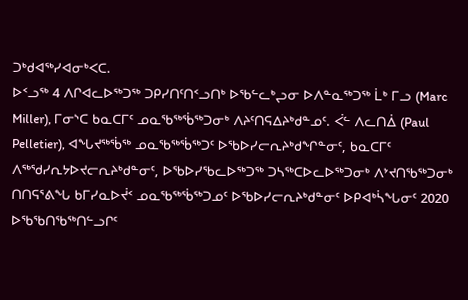ᑐᒃᑯᐊᖅᓯᐊᓂᒃᐸᑕ.
ᐅᑉᓗᖅ 4 ᐱᒋᐊᓚᐅᖅᑐᖅ ᑐᑭᓯᑎᑦᑎᑉᓗᑎᒃ ᐅᖃᓪᓚᒃᖢᓂ ᐅᐱᓐᓇᖅᑐᖅ ᒫᒃ ᒥᓗ (Marc Miller), ᒥᓂᔅᑕ ᑲᓇᑕᒥᑦ ᓄᓇᖃᖅᖄᖅᑐᓂᒃ ᐱᔨᑦᑎᕋᐃᔨᒃᑯᓐᓄᑦ. ᐹᓪ ᐱᓚᑎᐄ (Paul Pelletier), ᐊᖓᔪᖅᖄᖅ ᓄᓇᖃᖅᖄᖅᑐᑦ ᐅᖃᐅᓯᓕᕆᔨᒃᑯᖏᓐᓂᑦ, ᑲᓇᑕᒥᑦ ᐱᖅᖁᓯᕆᔭᐅᔪᓕᕆᔨᒃᑯᓐᓂᑦ, ᐅᖃᐅᓯᖃᓚᐅᖅᑐᖅ ᑐᓴᖅᑕᐅᓚᐅᖅᑐᓂᒃ ᐱᔾᔪᑎᖃᖅᑐᓂᒃ ᑎᑎᕋᕐᕕᖓ ᑲᒥᓯᓇᐅᔫᑉ ᓄᓇᖃᖅᖄᖅᑐᓄᑦ ᐅᖃᐅᓯᓕᕆᔨᒃᑯᓐᓂᑦ ᐅᑭᐊᒃᓵᖓᓂᑦ 2020 ᐅᖃᖃᑎᖃᖅᑎᓪᓗᒋᑦ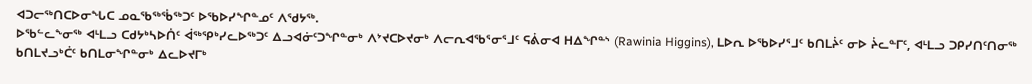ᐊᑐᓕᖅᑎᑕᐅᓂᖓᑕ ᓄᓇᖃᖅᖄᖅᑐᑦ ᐅᖃᐅᓯᖏᓐᓄᑦ ᐱᖁᔭᖅ.
ᐅᖃᓪᓚᖕᓂᖅ ᐊᒻᒪᓗ ᑕᑯᔭᒃᓴᐅᑏᑦ ᐋᖅᕿᒃᓯᓚᐅᖅᑐᑦ ᐃᓗᐊᓃᑦᑐᖏᓐᓂᒃ ᐱᔾᔪᑕᐅᔪᓂᒃ ᐱᓕᕆᐊᖃᕐᓂᕐᒧᑦ ᕋᕖᓂᐊ ᕼᐃᖏᓐᔅ (Rawinia Higgins), ᒪᐅᕆ ᐅᖃᐅᓯᕐᒧᑦ ᑲᑎᒪᔩᑦ ᓂᐅ ᔩᓚᓐᒥᑦ, ᐊᒻᒪᓗ ᑐᑭᓯᑎᑦᑎᓂᖅ ᑲᑎᒪᔪᓗᒃᑖᑦ ᑲᑎᒪᓂᖏᓐᓂᒃ ᐃᓚᐅᔪᒥᒃ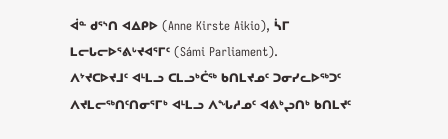ᐋᓐ ᑯᕐᔅᑎ ᐊᐃᑭᐅ (Anne Kirste Aikio), ᓵᒥ ᒪᓕᒐᓕᐅᕐᕕᒡᔪᐊᕐᒥᑦ (Sámi Parliament).
ᐱᔾᔪᑕᐅᔪᒧᑦ ᐊᒻᒪᓗ ᑕᒪᓗᒃᑖᖅ ᑲᑎᒪᔪᓄᑦ ᑐᓂᓯᓚᐅᖅᑐᑦ ᐱᔪᒪᓕᖅᑎᑦᑎᓂᕐᒥᒃ ᐊᒻᒪᓗ ᐱᖓᓱᓄᑦ ᐊᕕᒃᖢᑎᒃ ᑲᑎᒪᔪᑦ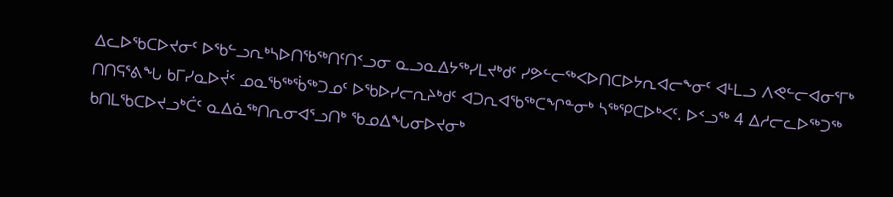ᐃᓚᐅᖃᑕᐅᔪᓂᑦ ᐅᖃᓪᓗᕆᒃᓴᐅᑎᖃᖅᑎᑦᑎᑉᓗᓂ ᓇᓗᓇᐃᔭᖅᓯᒪᔪᒃᑯᑦ ᓯᕗᓪᓕᖅᐸᐅᑎᑕᐅᔭᕆᐊᓕᖕᓂᑦ ᐊᒻᒪᓗ ᐱᕙᓪᓕᐊᓂᕐᒥᒃ ᑎᑎᕋᕐᕕᖓ ᑲᒥᓯᓇᐅᔫᑉ ᓄᓇᖃᖅᖄᖅᑐᓄᑦ ᐅᖃᐅᓯᓕᕆᔨᒃᑯᑦ ᐊᑐᕆᐊᖃᖅᑕᖏᓐᓂᒃ ᓴᖅᕿᑕᐅᒃᐸᑦ. ᐅᑉᓗᖅ 4 ᐃᓱᓕᓚᐅᖅᑐᖅ ᑲᑎᒪᖃᑕᐅᔪᓗᒃᑖᑦ ᓇᐃᓈᖅᑎᕆᓂᐊᕐᓗᑎᒃ ᖃᓄᐃᖓᓂᐅᔪᓂᒃ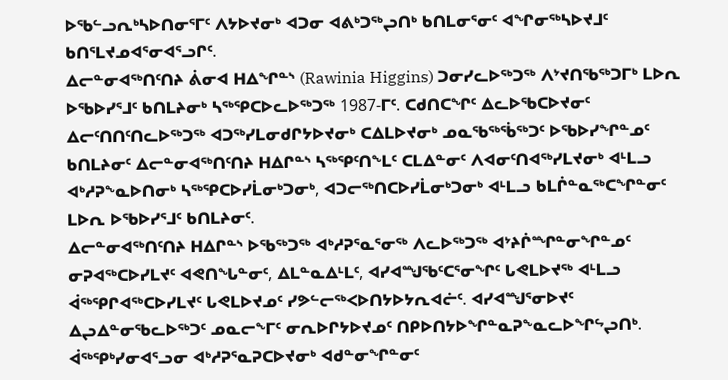ᐅᖃᓪᓗᕆᒃᓴᐅᑎᓂᕐᒥᑦ ᐱᔭᐅᔪᓂᒃ ᐊᑐᓂ ᐊᕕᒃᑐᖅᖢᑎᒃ ᑲᑎᒪᓂᕐᓂᑦ ᐊᖏᓂᖅᓴᐅᔪᒧᑦ ᑲᑎᕐᒪᔪᓄᐊᕐᓂᐊᕐᓗᒋᑦ.
ᐃᓕᓐᓂᐊᖅᑎᑦᑎᔨ ᕖᓂᐊ ᕼᐃᖏᓐᔅ (Rawinia Higgins) ᑐᓂᓯᓚᐅᖅᑐᖅ ᐱᔾᔪᑎᖃᖅᑐᒥᒃ ᒪᐅᕆ ᐅᖃᐅᓯᕐᒧᑦ ᑲᑎᒪᔨᓂᒃ ᓴᖅᕿᑕᐅᓚᐅᖅᑐᖅ 1987-ᒥᑦ. ᑕᑯᑎᑕᖏᑦ ᐃᓚᐅᖃᑕᐅᔪᓂᑦ ᐃᓕᑦᑎᑎᑦᑎᓚᐅᖅᑐᖅ ᐊᑐᖅᓯᒪᓂᑯᒋᔭᐅᔪᓂᒃ ᑕᐃᒪᐅᔪᓂᒃ ᓄᓇᖃᖅᖄᖅᑐᑦ ᐅᖃᐅᓯᖏᓐᓄᑦ ᑲᑎᒪᔨᓂᑦ ᐃᓕᓐᓂᐊᖅᑎᑦᑎᔨ ᕼᐃᒋᓐᔅ ᓴᖅᕿᑦᑎᖕᒪᑦ ᑕᒪᐃᓐᓂᑦ ᐱᐊᓂᑦᑎᐊᖅᓯᒪᔪᓂᒃ ᐊᒻᒪᓗ ᐊᒃᓱᕈᖕᓇᐅᑎᓂᒃ ᓴᖅᕿᑕᐅᓯᒫᓂᒃᑐᓂᒃ, ᐊᑐᓕᖅᑎᑕᐅᓯᒫᓂᒃᑐᓂᒃ ᐊᒻᒪᓗ ᑲᒪᒌᓐᓇᖅᑕᖏᓐᓂᑦ ᒪᐅᕆ ᐅᖃᐅᓯᕐᒧᑦ ᑲᑎᒪᔨᓂᑦ.
ᐃᓕᓐᓂᐊᖅᑎᑦᑎᔨ ᕼᐃᒋᓐᔅ ᐅᖃᖅᑐᖅ ᐊᒃᓱᕈᕐᓇᕐᓂᖅ ᐱᓚᐅᖅᑐᖅ ᐊᔾᔨᒌᙱᓐᓂᖏᓐᓄᑦ ᓂᕈᐊᖅᑕᐅᓯᒪᔪᑦ ᐊᕙᑎᖓᓐᓂᑦ, ᐃᒪᓐᓇᐃᒻᒪᑦ, ᐊᓯᐊᙳᖃᑦᑕᕐᓂᖏᑦ ᒐᕙᒪᐅᔪᖅ ᐊᒻᒪᓗ ᐋᖅᕿᒋᐊᖅᑕᐅᓯᒪᔪᑦ ᒐᕙᒪᐅᔪᓄᑦ ᓯᕗᓪᓕᖅᐸᐅᑎᔭᐅᔭᕆᐊᓖᑦ. ᐊᓯᐊᙳᕐᓂᐅᔪᑦ ᐃᖢᐃᓐᓂᖃᓚᐅᖅᑐᑦ ᓄᓇᓕᖕᒥᑦ ᓂᕆᐅᒋᔭᐅᔪᓄᑦ ᑎᑭᐅᑎᔭᐅᖏᓐᓇᕈᖕᓇᓚᐅᖏᖦᖢᑎᒃ. ᐋᖅᕿᒃᓯᓂᐊᕐᓗᓂ ᐊᒃᓱᕈᕐᓇᕈᑕᐅᔪᓂᒃ ᐊᑯᓐᓂᖏᓐᓂᑦ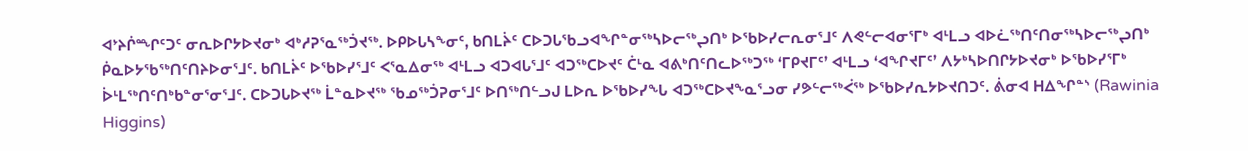ᐊᔾᔨᒌᙱᑦᑐᑦ ᓂᕆᐅᒋᔭᐅᔪᓂᒃ ᐊᒃᓱᕈᕐᓇᖅᑑᔪᖅ. ᐅᑭᐅᒐᓴᖕᓂᑦ, ᑲᑎᒪᔩᑦ ᑕᐅᑐᒐᖃᓗᐊᖏᓐᓂᖅᓴᐅᓕᖅᖢᑎᒃ ᐅᖃᐅᓯᓕᕆᓂᕐᒧᑦ ᐱᕙᓪᓕᐊᓂᕐᒥᒃ ᐊᒻᒪᓗ ᐊᐅᓛᖅᑎᑦᑎᓂᖅᓴᐅᓕᖅᖢᑎᒃ ᑮᓇᐅᔭᖃᖅᑎᑦᑎᔨᐅᓂᕐᒧᑦ. ᑲᑎᒪᔩᑦ ᐅᖃᐅᓯᕐᒧᑦ ᐸᕐᓇᐃᓂᖅ ᐊᒻᒪᓗ ᐊᑐᐊᒐᕐᒧᑦ ᐊᑐᖅᑕᐅᔪᑦ ᑖᒻᓇ ᐊᕕᒃᑎᑦᑎᓚᐅᖅᑐᖅ ‘ᒥᑭᔪᒥᑦ’ ᐊᒻᒪᓗ ‘ᐊᖏᔪᒥᑦ’ ᐱᔭᒃᓴᐅᑎᒋᔭᐅᔪᓂᒃ ᐅᖃᐅᓯᕐᒥᒃ ᐆᒻᒪᖅᑎᑦᑎᒃᑲᓐᓂᕐᓂᕐᒧᑦ. ᑕᐅᑐᒐᐅᔪᖅ ᒫᓐᓇᐅᔪᖅ ᖃᓄᖅᑑᕈᓂᕐᒧᑦ ᐅᑎᖅᑎᓪᓗᒍ ᒪᐅᕆ ᐅᖃᐅᓯᖓ ᐊᑐᖅᑕᐅᔪᖕᓇᕐᓗᓂ ᓯᕗᓪᓕᖅᐹᖅ ᐅᖃᐅᓯᕆᔭᐅᔪᑎᑐᑦ. ᕖᓂᐊ ᕼᐃᖏᓐᔅ (Rawinia Higgins)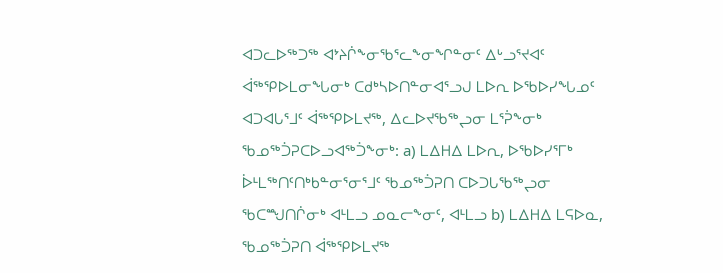ᐊᑐᓚᐅᖅᑐᖅ ᐊᔾᔨᒌᖕᓂᖃᕐᓚᖕᓂᖏᓐᓂᑦ ᐃᒡᓗᕐᔪᐊᑦ ᐋᖅᕿᐅᒪᓂᖓᓂᒃ ᑕᑯᒃᓴᐅᑎᓐᓂᐊᕐᓗᒍ ᒪᐅᕆ ᐅᖃᐅᓯᖓᓄᑦ ᐊᑐᐊᒐᕐᒧᑦ ᐋᖅᕿᐅᒪᔪᖅ, ᐃᓚᐅᔪᖃᖅᖢᓂ ᒪᕐᕉᖕᓂᒃ ᖃᓄᖅᑑᕈᑕᐅᓗᐊᖅᑑᖕᓂᒃ: a) ᒪᐃᕼᐃ ᒪᐅᕆ, ᐅᖃᐅᓯᕐᒥᒃ ᐆᒻᒪᖅᑎᑦᑎᒃᑲᓐᓂᕐᓂᕐᒧᑦ ᖃᓄᖅᑑᕈᑎ ᑕᐅᑐᒐᖃᖅᖢᓂ ᖃᑕᙳᑎᒌᓂᒃ ᐊᒻᒪᓗ ᓄᓇᓕᖕᓂᑦ, ᐊᒻᒪᓗ b) ᒪᐃᕼᐃ ᒪᕋᐅᓇ, ᖃᓄᖅᑑᕈᑎ ᐋᖅᕿᐅᒪᔪᖅ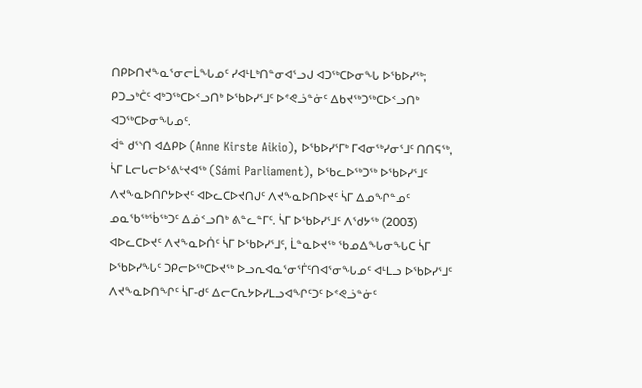ᑎᑭᐅᑎᔪᖕᓇᕐᓂᓕᒫᖓᓄᑦ ᓯᐊᒻᒪᒃᑎᓐᓂᐊᕐᓗᒍ ᐊᑐᖅᑕᐅᓂᖓ ᐅᖃᐅᓯᖅ; ᑭᑐᓗᒃᑖᑦ ᐊᒃᑐᖅᑕᐅᑉᓗᑎᒃ ᐅᖃᐅᓯᕐᒧᑦ ᐅᕝᕙᓘᓐᓃᑦ ᐃᑲᔪᖅᑐᖅᑕᐅᑉᓗᑎᒃ ᐊᑐᖅᑕᐅᓂᖓᓄᑦ.
ᐋᓐ ᑯᕐᔅᑎ ᐊᐃᑭᐅ (Anne Kirste Aikio), ᐅᖃᐅᓯᕐᒥᒃ ᒥᐊᓂᖅᓯᓂᕐᒧᑦ ᑎᑎᕋᖅ, ᓵᒥ ᒪᓕᒐᓕᐅᕐᕕᒡᔪᐊᖅ (Sámi Parliament), ᐅᖃᓚᐅᖅᑐᖅ ᐅᖃᐅᓯᕐᒧᑦ ᐱᔪᖕᓇᐅᑎᒋᔭᐅᔪᑦ ᐊᐅᓚᑕᐅᔪᑎᒍᑦ ᐱᔪᖕᓇᐅᑎᐅᔪᑦ ᓵᒥ ᐃᓄᖏᓐᓄᑦ ᓄᓇᖃᖅᖄᖅᑐᑦ ᐃᓅᑉᓗᑎᒃ ᕕᓐᓚᓐᒥᑦ. ᓵᒥ ᐅᖃᐅᓯᕐᒧᑦ ᐱᖁᔭᖅ (2003) ᐊᐅᓚᑕᐅᔪᑦ ᐱᔪᖕᓇᐅᑏᑦ ᓵᒥ ᐅᖃᐅᓯᕐᒧᑦ, ᒫᓐᓇᐅᔪᖅ ᖃᓄᐃᖓᓂᖓᑕ ᓵᒥ ᐅᖃᐅᓯᖓᑦ ᑐᑭᓕᐅᖅᑕᐅᔪᖅ ᐅᓗᕆᐊᓇᕐᓂᕐᒦᑦᑎᐊᕐᓂᖓᓄᑦ ᐊᒻᒪᓗ ᐅᖃᐅᓯᕐᒧᑦ ᐱᔪᖕᓇᐅᑎᖏᑦ ᓵᒥ-ᑯᑦ ᐃᓕᑕᕆᔭᐅᓯᒪᓗᐊᖏᑦᑐᑦ ᐅᕝᕙᓘᓐᓃᑦ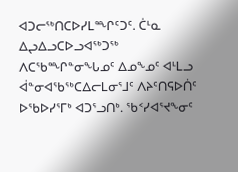ᐊᑐᓕᖅᑎᑕᐅᓯᒪᙱᑦᑐᑦ. ᑖᒻᓇ ᐃᖢᐃᓗᑕᐅᓗᐊᖅᑐᖅ ᐱᑕᖃᙱᓐᓂᖓᓄᑦ ᐃᓄᖕᓄᑦ ᐊᒻᒪᓗ ᐋᓐᓂᐊᖃᖅᑕᐃᓕᒪᓂᕐᒧᑦ ᐱᔨᑦᑎᕋᐅᑏᑦ ᐅᖃᐅᓯᕐᒥᒃ ᐊᑐᕐᓗᑎᒃ. ᖃᑉᓯᐊᕐᔪᖕᓂᑦ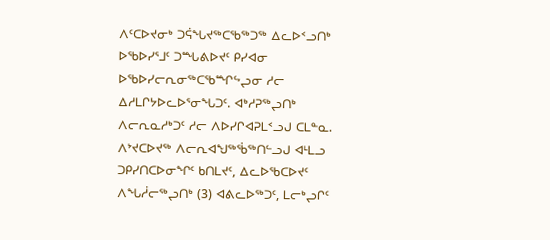ᐱᑦᑕᐅᔪᓂᒃ ᑐᕌᖓᔪᖅᑕᖃᖅᑐᖅ ᐃᓚᐅᑉᓗᑎᒃ ᐅᖃᐅᓯᕐᒧᑦ ᑐᙵᕕᐅᔪᑦ ᑭᓯᐊᓂ ᐅᖃᐅᓯᓕᕆᓂᖅᑕᖃᙱᖦᖢᓂ ᓱᓕ ᐃᓱᒪᒋᔭᐅᓚᐅᕐᓂᖓᑐᑦ. ᐊᒃᓱᕈᖅᖢᑎᒃ ᐱᓕᕆᓇᓱᒃᑐᑦ ᓱᓕ ᐱᐅᓯᒋᐊᕈᒪᑉᓗᒍ ᑕᒪᓐᓇ.
ᐱᔾᔪᑕᐅᔪᖅ ᐱᓕᕆᐊᖑᖅᖄᖅᑎᓪᓗᒍ ᐊᒻᒪᓗ ᑐᑭᓯᑎᑕᐅᓂᖏᑦ ᑲᑎᒪᔪᑦ, ᐃᓚᐅᖃᑕᐅᔪᑦ ᐱᖓᓲᓕᖅᖢᑎᒃ (3) ᐊᕕᓚᐅᖅᑐᑦ, ᒪᓕᒃᖢᒋᑦ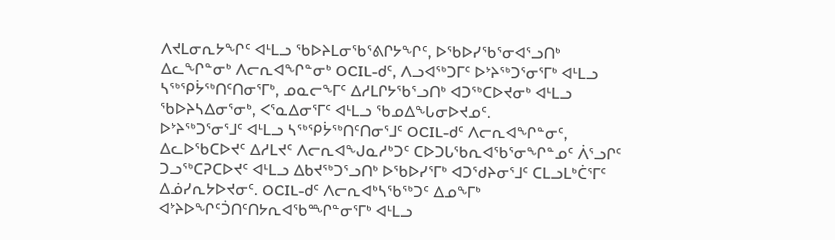ᐱᔪᒪᓂᕆᔭᖏᑦ ᐊᒻᒪᓗ ᖃᐅᔨᒪᓂᖃᕐᕕᒋᔭᖏᑦ, ᐅᖃᐅᓯᖃᕐᓂᐊᕐᓗᑎᒃ ᐃᓚᖏᓐᓂᒃ ᐱᓕᕆᐊᖏᓐᓂᒃ OCIL-ᑯᑦ, ᐱᓗᐊᖅᑐᒥᑦ ᐅᔾᔨᖅᑐᕐᓂᕐᒥᒃ ᐊᒻᒪᓗ ᓴᖅᕿᔮᖅᑎᑦᑎᓂᕐᒥᒃ, ᓄᓇᓕᖕᒥᑦ ᐃᓱᒪᒋᔭᖃᕐᓗᑎᒃ ᐊᑐᖅᑕᐅᔪᓂᒃ ᐊᒻᒪᓗ ᖃᐅᔨᓴᐃᓂᕐᓂᒃ, ᐸᕐᓇᐃᓂᕐᒥᑦ ᐊᒻᒪᓗ ᖃᓄᐃᖓᓂᐅᔪᓄᑦ.
ᐅᔾᔨᖅᑐᕐᓂᕐᒧᑦ ᐊᒻᒪᓗ ᓴᖅᕿᔮᖅᑎᑦᑎᓂᕐᒧᑦ OCIL-ᑯᑦ ᐱᓕᕆᐊᖏᓐᓂᑦ, ᐃᓚᐅᖃᑕᐅᔪᑦ ᐃᓱᒪᔪᑦ ᐱᓕᕆᐊᖑᓇᓱᒃᑐᑦ ᑕᐅᑐᒐᖃᕆᐊᖃᕐᓂᖏᓐᓄᑦ ᐲᕐᓗᒋᑦ ᑐᓗᖅᑕᕈᑕᐅᔪᑦ ᐊᒻᒪᓗ ᐃᑲᔪᖅᑐᕐᓗᑎᒃ ᐅᖃᐅᓯᕐᒥᒃ ᐊᑐᖁᔨᓂᕐᒧᑦ ᑕᒪᓗᒪᒃᑖᕐᒥᑦ ᐃᓅᓯᕆᔭᐅᔪᓂᑦ. OCIL-ᑯᑦ ᐱᓕᕆᐊᒃᓴᖃᖅᑐᑦ ᐃᓄᖕᒥᒃ ᐊᔾᔨᐅᖏᑦᑑᑎᑦᑎᔭᕆᐊᖃᙱᓐᓂᕐᒥᒃ ᐊᒻᒪᓗ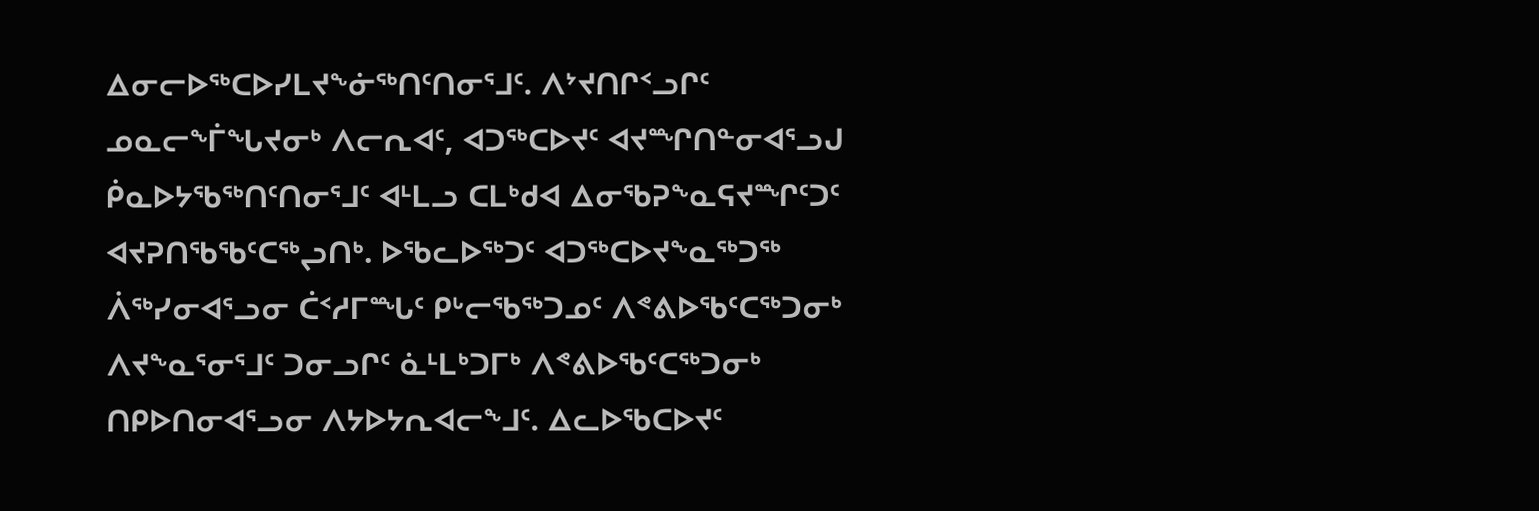ᐃᓂᓕᐅᖅᑕᐅᓯᒪᔪᖕᓃᖅᑎᑦᑎᓂᕐᒧᑦ. ᐱᔾᔪᑎᒋᑉᓗᒋᑦ ᓄᓇᓕᖕᒦᖓᔪᓂᒃ ᐱᓕᕆᐊᑦ, ᐊᑐᖅᑕᐅᔪᑦ ᐊᔪᙱᑎᓐᓂᐊᕐᓗᒍ ᑮᓇᐅᔭᖃᖅᑎᑦᑎᓂᕐᒧᑦ ᐊᒻᒪᓗ ᑕᒪᒃᑯᐊ ᐃᓂᖃᕈᖕᓇᕋᔪᙱᑦᑐᑦ ᐊᔪᕈᑎᖃᖃᑦᑕᖅᖢᑎᒃ. ᐅᖃᓚᐅᖅᑐᑦ ᐊᑐᖅᑕᐅᔪᖕᓇᖅᑐᖅ ᐲᖅᓯᓂᐊᕐᓗᓂ ᑖᑉᓱᒥᙵᑦ ᑭᒡᓕᖃᖅᑐᓄᑦ ᐱᕝᕕᐅᖃᑦᑕᖅᑐᓂᒃ ᐱᔪᖕᓇᕐᓂᕐᒧᑦ ᑐᓂᓗᒋᑦ ᓈᒻᒪᒃᑐᒥᒃ ᐱᕝᕕᐅᖃᑦᑕᖅᑐᓂᒃ ᑎᑭᐅᑎᓂᐊᕐᓗᓂ ᐱᔭᐅᔭᕆᐊᓕᖕᒧᑦ. ᐃᓚᐅᖃᑕᐅᔪᑦ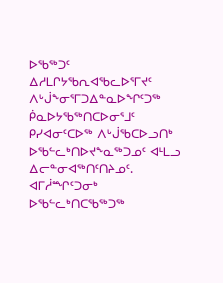ᐅᖃᖅᑐᑦ ᐃᓱᒪᒋᔭᖃᕆᐊᖃᓚᐅᕐᒥᔪᑦ ᐱᒡᒎᖕᓂᕐᒥᑐᐃᓐᓇᐅᖏᑦᑐᖅ ᑮᓇᐅᔭᖃᖅᑎᑕᐅᓂᕐᒧᑦ ᑭᓯᐊᓂᑦᑕᐅᖅ ᐱᒡᒎᖃᑕᐅᓗᑎᒃ ᐅᖃᓪᓚᒃᑎᐅᔪᖕᓇᖅᑐᓄᑦ ᐊᒻᒪᓗ ᐃᓕᓐᓂᐊᖅᑎᑦᑎᔨᓄᑦ. ᐊᒥᓲᙱᑦᑐᓂᒃ ᐅᖃᓪᓚᒃᑎᑕᖃᖅᑐᖅ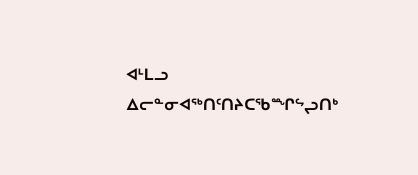ᐊᒻᒪᓗ ᐃᓕᓐᓂᐊᖅᑎᑦᑎᔨᑕᖃᙱᖦᖢᑎᒃ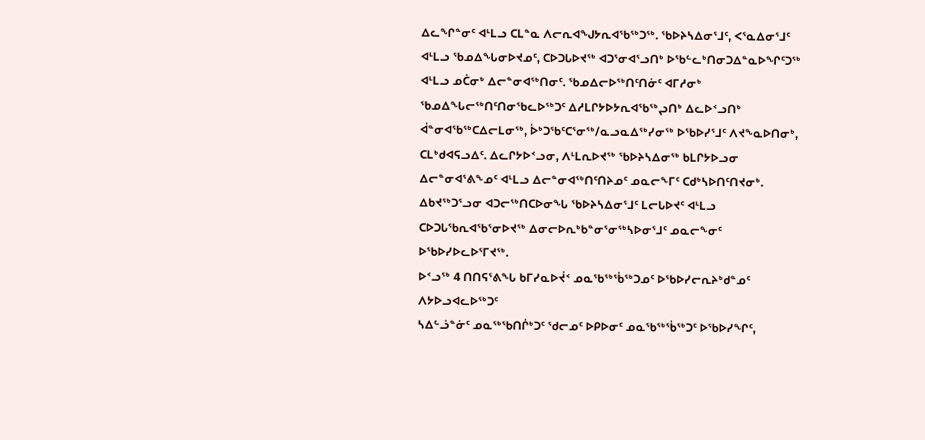ᐃᓚᖏᓐᓂᑦ ᐊᒻᒪᓗ ᑕᒪᓐᓇ ᐱᓕᕆᐊᖑᔭᕆᐊᖃᖅᑐᖅ. ᖃᐅᔨᓴᐃᓂᕐᒧᑦ, ᐸᕐᓇᐃᓂᕐᒧᑦ ᐊᒻᒪᓗ ᖃᓄᐃᖓᓂᐅᔪᓄᑦ, ᑕᐅᑐᒐᐅᔪᖅ ᐊᑐᕐᓂᐊᕐᓗᑎᒃ ᐅᖃᓪᓚᒃᑎᓂᑐᐃᓐᓇᐅᖏᑦᑐᖅ ᐊᒻᒪᓗ ᓄᑖᓂᒃ ᐃᓕᓐᓂᐊᖅᑎᓂᑦ. ᖃᓄᐃᓕᐅᖅᑎᑦᑎᓃᑦ ᐊᒥᓱᓂᒃ ᖃᓄᐃᖓᓕᖅᑎᑦᑎᓂᖃᓚᐅᖅᑐᑦ ᐃᓱᒪᒋᔭᐅᔭᕆᐊᖃᖅᖢᑎᒃ ᐃᓚᐅᑉᓗᑎᒃ ᐋᓐᓂᐊᖃᖅᑕᐃᓕᒪᓂᖅ, ᐆᒃᑐᖃᑦᑕᕐᓂᖅ/ᓇᓗᓇᐃᖅᓯᓂᖅ ᐅᖃᐅᓯᕐᒧᑦ ᐱᔪᖕᓇᐅᑎᓂᒃ, ᑕᒪᒃᑯᐊᕋᓗᐃᑦ. ᐃᓚᒋᔭᐅᑉᓗᓂ, ᐱᒻᒪᕆᐅᔪᖅ ᖃᐅᔨᓴᐃᓂᖅ ᑲᒪᒋᔭᐅᓗᓂ ᐃᓕᓐᓂᐊᕐᕕᖕᓄᑦ ᐊᒻᒪᓗ ᐃᓕᓐᓂᐊᖅᑎᑦᑎᔨᓄᑦ ᓄᓇᓕᖕᒥᑦ ᑕᑯᒃᓴᐅᑎᑦᑎᔪᓂᒃ. ᐃᑲᔪᖅᑐᕐᓗᓂ ᐊᑐᓕᖅᑎᑕᐅᓂᖓ ᖃᐅᔨᓴᐃᓂᕐᒧᑦ ᒪᓕᒐᐅᔪᑦ ᐊᒻᒪᓗ ᑕᐅᑐᒐᖃᕆᐊᖃᕐᓂᐅᔪᖅ ᐃᓂᓕᐅᕆᒃᑲᓐᓂᕐᓂᖅᓴᐅᓂᕐᒧᑦ ᓄᓇᓕᖕᓂᑦ ᐅᖃᐅᓯᐅᓚᐅᕐᒥᔪᖅ.
ᐅᑉᓗᖅ 4 ᑎᑎᕋᕐᕕᖓ ᑲᒥᓯᓇᐅᔫᑉ ᓄᓇᖃᖅᖄᖅᑐᓄᑦ ᐅᖃᐅᓯᓕᕆᔨᒃᑯᓐᓄᑦ ᐱᔭᐅᓗᐊᓚᐅᖅᑐᑦ
ᓴᐃᓪᓘᓐᓃᑦ ᓄᓇᖅᖃᑎᒌᒃᑐᑦ ᖁᓕᓄᑦ ᐅᑭᐅᓂᑦ ᓄᓇᖃᖅᖄᖅᑐᑦ ᐅᖃᐅᓯᖏᑦ,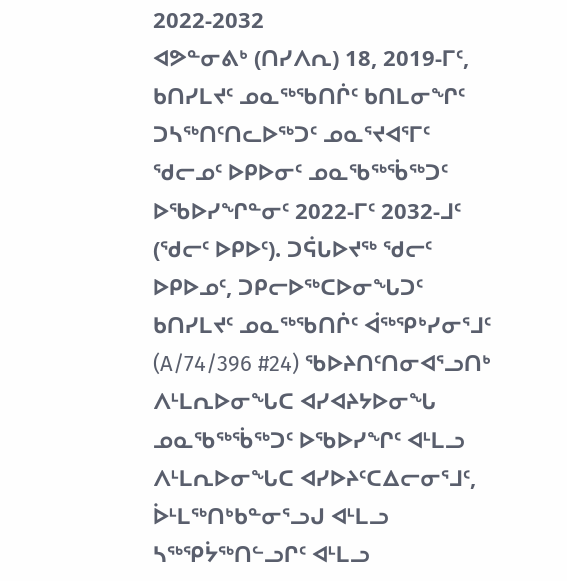2022-2032
ᐊᕗᓐᓂᕕᒃ (ᑎᓯᐱᕆ) 18, 2019-ᒥᑦ, ᑲᑎᓯᒪᔪᑦ ᓄᓇᖅᖃᑎᒌᑦ ᑲᑎᒪᓂᖏᑦ ᑐᓴᖅᑎᑦᑎᓚᐅᖅᑐᑦ ᓄᓇᕐᔪᐊᕐᒥᑦ ᖁᓕᓄᑦ ᐅᑭᐅᓂᑦ ᓄᓇᖃᖅᖄᖅᑐᑦ ᐅᖃᐅᓯᖏᓐᓂᑦ 2022-ᒥᑦ 2032-ᒧᑦ (ᖁᓕᑦ ᐅᑭᐅᑦ). ᑐᕌᒐᐅᔪᖅ ᖁᓕᑦ ᐅᑭᐅᓄᑦ, ᑐᑭᓕᐅᖅᑕᐅᓂᖓᑐᑦ ᑲᑎᓯᒪᔪᑦ ᓄᓇᖅᖃᑎᒌᑦ ᐋᖅᕿᒃᓯᓂᕐᒧᑦ (A/74/396 #24) ᖃᐅᔨᑎᑦᑎᓂᐊᕐᓗᑎᒃ ᐱᒻᒪᕆᐅᓂᖓᑕ ᐊᓯᐊᔨᔭᐅᓂᖓ ᓄᓇᖃᖅᖄᖅᑐᑦ ᐅᖃᐅᓯᖏᑦ ᐊᒻᒪᓗ ᐱᒻᒪᕆᐅᓂᖓᑕ ᐊᓯᐅᔨᑦᑕᐃᓕᓂᕐᒧᑦ, ᐆᒻᒪᖅᑎᒃᑲᓐᓂᕐᓗᒍ ᐊᒻᒪᓗ ᓴᖅᕿᔮᖅᑎᓪᓗᒋᑦ ᐊᒻᒪᓗ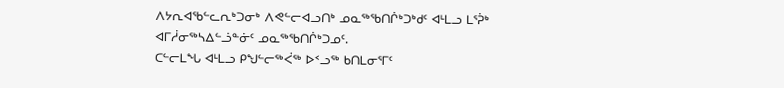ᐱᔭᕆᐊᖃᓪᓚᕆᒃᑐᓂᒃ ᐱᕙᓪᓕᐊᓗᑎᒃ ᓄᓇᖅᖃᑎᒌᒃᑐᒃᑯᑦ ᐊᒻᒪᓗ ᒪᕐᕉᒃ ᐊᒥᓲᓂᖅᓴᐃᓪᓘᓐᓃᑦ ᓄᓇᖅᖃᑎᒌᒃᑐᓄᑦ.
ᑕᓪᓕᒪᖓ ᐊᒻᒪᓗ ᑭᖑᓪᓕᖅᐹᖅ ᐅᑉᓗᖅ ᑲᑎᒪᓂᕐᒥᑦ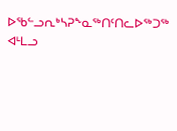ᐅᖃᓪᓗᕆᒃᓴᕈᖕᓇᖅᑎᑦᑎᓚᐅᖅᑐᖅ ᐊᒻᒪᓗ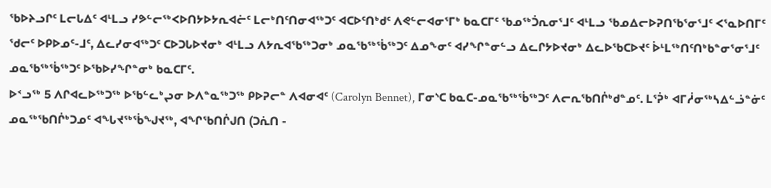ᖃᐅᔨᓗᒋᑦ ᒪᓕᒐᐃᑦ ᐊᒻᒪᓗ ᓯᕗᓪᓕᖅᐸᐅᑎᔭᐅᔭᕆᐊᓖᑦ ᒪᓕᒃᑎᑦᑎᓂᐊᖅᑐᑦ ᐊᑕᐅᑦᑎᒃᑯᑦ ᐱᕙᓪᓕᐊᓂᕐᒥᒃ ᑲᓇᑕᒥᑦ ᖃᓄᖅᑑᕆᓂᕐᒧᑦ ᐊᒻᒪᓗ ᖃᓄᐃᓕᐅᕈᑎᖃᕐᓂᕐᒧᑦ ᐸᕐᓇᐅᑎᒥᑦ ᖁᓕᑦ ᐅᑭᐅᓄᑦ-ᒧᑦ, ᐃᓚᓯᓂᐊᖅᑐᑦ ᑕᐅᑐᒐᐅᔪᓂᒃ ᐊᒻᒪᓗ ᐱᔭᕆᐊᖃᖅᑐᓂᒃ ᓄᓇᖃᖅᖄᖅᑐᑦ ᐃᓄᖕᓂᑦ ᐊᓯᖏᓐᓂᓪᓗ ᐃᓚᒋᔭᐅᔪᓂᒃ ᐃᓚᐅᖃᑕᐅᔪᑦ ᐆᒻᒪᖅᑎᑦᑎᒃᑲᓐᓂᕐᓂᕐᒧᑦ ᓄᓇᖃᖅᖄᖅᑐᑦ ᐅᖃᐅᓯᖏᓐᓂᒃ ᑲᓇᑕᒥᑦ.
ᐅᑉᓗᖅ 5 ᐱᒋᐊᓚᐅᖅᑐᖅ ᐅᖃᓪᓚᒃᖢᓂ ᐅᐱᓐᓇᖅᑐᖅ ᑭᐅᕈᓕᓐ ᐱᐊᓂᐊᑦ (Carolyn Bennet), ᒥᓂᔅᑕ ᑲᓇᑕ-ᓄᓇᖃᖅᖄᖅᑐᑦ ᐱᓕᕆᖃᑎᒌᒃᑯᓐᓄᑦ. ᒪᕐᕉᒃ ᐊᒥᓲᓂᖅᓴᐃᓪᓘᓐᓃᑦ ᓄᓇᖅᖃᑎᒌᒃᑐᓄᑦ ᐊᖓᔪᖅᖄᖑᔪᖅ, ᐊᖏᖃᑎᒌᒍᑎ (ᑐᕇᑎ -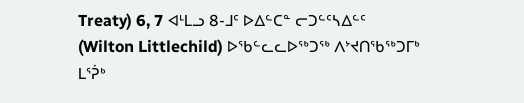Treaty) 6, 7 ᐊᒻᒪᓗ 8-ᒧᑦ ᐅᐃᓪᑕᓐ ᓕᑐᓪᑦᓴᐃᓪᑦ (Wilton Littlechild) ᐅᖃᓪᓚᓚᐅᖅᑐᖅ ᐱᔾᔪᑎᖃᖅᑐᒥᒃ ᒪᕐᕉᒃ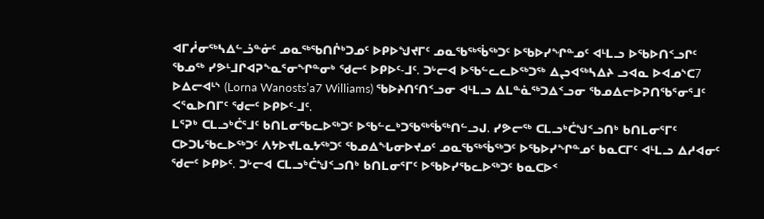ᐊᒥᓲᓂᖅᓴᐃᓪᓘᓐᓃᑦ ᓄᓇᖅᖃᑎᒌᒃᑐᓄᑦ ᐅᑭᐅᖑᔪᒥᑦ ᓄᓇᖃᖅᖄᖅᑐᑦ ᐅᖃᐅᓯᖏᓐᓄᑦ ᐊᒻᒪᓗ ᐅᖃᐅᑎᑉᓗᒋᑦ ᖃᓄᖅ ᓯᕗᒻᒧᒋᐊᕈᖕᓇᕐᓂᖏᓐᓂᒃ ᖁᓕᑦ ᐅᑭᐅᑦ-ᒧᑦ. ᑐᒡᓕᐊ ᐅᖃᓪᓚᓚᐅᖅᑐᖅ ᐃᖢᐊᖅᓴᐃᔨ ᓗᐊᓇ ᐅᐊᓄᔅᑕ7 ᐅᐃᓕᐊᒻᔅ (Lorna Wanosts’a7 Williams) ᖃᐅᔨᑎᑦᑎᑉᓗᓂ ᐊᒻᒪᓗ ᐃᒪᓐᓈᖅᑐᐃᑉᓗᓂ ᖃᓄᐃᓕᐅᕈᑎᖃᕐᓂᕐᒧᑦ ᐸᕐᓇᐅᑎᒥᑦ ᖁᓕᑦ ᐅᑭᐅᑦ-ᒧᑦ.
ᒪᕐᕈᒃ ᑕᒪᓗᒃᑖᕐᒧᑦ ᑲᑎᒪᓂᖃᓚᐅᖅᑐᑦ ᐅᖃᓪᓚᒃᑐᖃᖅᖄᖅᑎᓪᓗᒍ. ᓯᕗᓕᖅ ᑕᒪᓗᒃᑖᖑᑉᓗᑎᒃ ᑲᑎᒪᓂᕐᒥᑦ ᑕᐅᑐᒐᖃᓚᐅᖅᑐᑦ ᐱᔭᐅᔪᒪᓇᔭᖅᑐᑦ ᖃᓄᐃᖓᓂᐅᔪᓄᑦ ᓄᓇᖃᖅᖄᖅᑐᑦ ᐅᖃᐅᓯᖏᓐᓄᑦ ᑲᓇᑕᒥᑦ ᐊᒻᒪᓗ ᐃᓱᐊᓂᑦ ᖁᓕᑦ ᐅᑭᐅᑦ. ᑐᒡᓕᐊ ᑕᒪᓗᒃᑖᖑᑉᓗᑎᒃ ᑲᑎᒪᓂᕐᒥᑦ ᐅᖃᐅᓯᖃᓚᐅᖅᑐᑦ ᑲᓇᑕᐅᑉ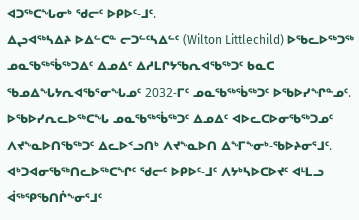ᐊᑐᖅᑕᖓᓂᒃ ᖁᓕᑦ ᐅᑭᐅᑦ-ᒧᑦ.
ᐃᖢᐊᖅᓴᐃᔨ ᐅᐃᓪᑕᓐ ᓕᑐᓪᑦᓴᐃᓪᑦ (Wilton Littlechild) ᐅᖃᓚᐅᖅᑐᖅ ᓄᓇᖃᖅᖄᖅᑐᐃᑦ ᐃᓄᐃᑦ ᐃᓱᒪᒋᔭᖃᕆᐊᖃᖅᑐᑦ ᑲᓇᑕ ᖃᓄᐃᖓᔭᕆᐊᖃᕐᓂᖓᓄᑦ 2032-ᒥᑦ ᓄᓇᖃᖅᖄᖅᑐᑦ ᐅᖃᐅᓯᖏᓐᓄᑦ. ᐅᖃᐅᓯᕆᓚᐅᖅᑕᖓ ᓄᓇᖃᖅᖄᖅᑐᑦ ᐃᓄᐃᑦ ᐊᐅᓚᑕᐅᓂᖃᖅᑐᓄᑦ ᐱᔪᖕᓇᐅᑎᖃᖅᑐᑦ ᐃᓚᐅᑉᓗᑎᒃ ᐱᔪᖕᓇᐅᑎ ᐃᖕᒥᖕᓂᒃ-ᖃᐅᔨᓂᕐᒧᑦ. ᐊᒃᑐᐊᓂᖃᖅᑎᓚᐅᖅᑕᖏᑦ ᖁᓕᑦ ᐅᑭᐅᑦ-ᒧᑦ ᐱᔭᒃᓴᐅᑕᐅᔪᑦ ᐊᒻᒪᓗ ᐋᖅᕿᖃᑎᒌᖕᓂᕐᒧᑦ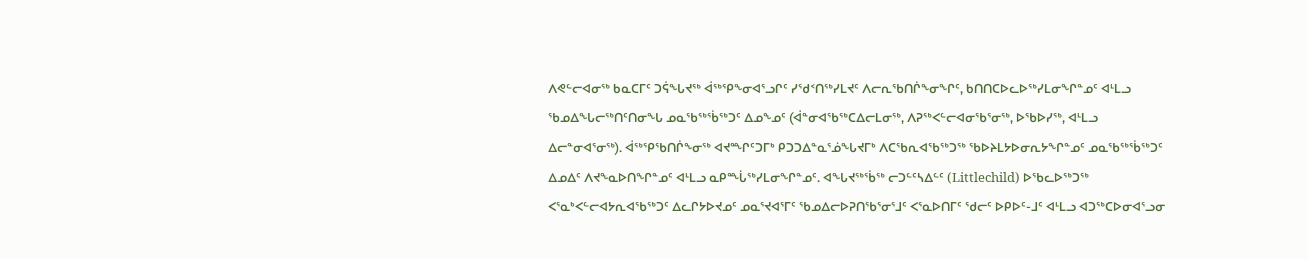ᐱᕙᓪᓕᐊᓂᖅ ᑲᓇᑕᒥᑦ ᑐᕌᖓᔪᖅ ᐋᖅᕿᖕᓂᐊᕐᓗᒋᑦ ᓯᖁᑉᑎᖅᓯᒪᔪᑦ ᐱᓕᕆᖃᑎᒌᖕᓂᖏᑦ, ᑲᑎᑎᑕᐅᓚᐅᖅᓯᒪᓂᖏᓐᓄᑦ ᐊᒻᒪᓗ ᖃᓄᐃᖓᓕᖅᑎᑦᑎᓂᖓ ᓄᓇᖃᖅᖄᖅᑐᑦ ᐃᓄᖕᓄᑦ (ᐋᓐᓂᐊᖃᖅᑕᐃᓕᒪᓂᖅ, ᐱᕈᖅᐸᓪᓕᐊᓂᖃᕐᓂᖅ, ᐅᖃᐅᓯᖅ, ᐊᒻᒪᓗ ᐃᓕᓐᓂᐊᕐᓂᖅ). ᐋᖅᕿᖃᑎᒌᖕᓂᖅ ᐊᔪᙱᑦᑐᒥᒃ ᑭᑐᑐᐃᓐᓇᕐᓅᖓᔪᒥᒃ ᐱᑕᖃᕆᐊᖃᖅᑐᖅ ᖃᐅᔨᒪᔭᐅᓂᕆᔭᖏᓐᓄᑦ ᓄᓇᖃᖅᖄᖅᑐᑦ ᐃᓄᐃᑦ ᐱᔪᖕᓇᐅᑎᖏᓐᓄᑦ ᐊᒻᒪᓗ ᓇᑭᙶᖅᓯᒪᓂᖏᓐᓄᑦ. ᐊᖓᔪᖅᖄᖅ ᓕᑐᓪᑦᓴᐃᓪᑦ (Littlechild) ᐅᖃᓚᐅᖅᑐᖅ ᐸᕐᓇᒃᐸᓪᓕᐊᔭᕆᐊᖃᖅᑐᑦ ᐃᓚᒋᔭᐅᔪᓄᑦ ᓄᓇᕐᔪᐊᕐᒥᑦ ᖃᓄᐃᓕᐅᕈᑎᖃᕐᓂᕐᒧᑦ ᐸᕐᓇᐅᑎᒥᑦ ᖁᓕᑦ ᐅᑭᐅᑦ-ᒧᑦ ᐊᒻᒪᓗ ᐊᑐᖅᑕᐅᓂᐊᕐᓗᓂ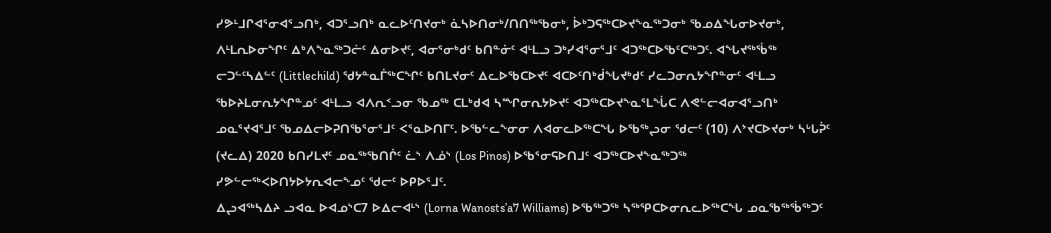ᓯᕗᒻᒧᒋᐊᕐᓂᐊᕐᓗᑎᒃ, ᐊᑐᕐᓗᑎᒃ ᓇᓚᐅᑦᑎᔪᓂᒃ ᓈᓴᐅᑎᓂᒃ/ᑎᑎᖅᖃᓂᒃ, ᐆᒃᑐᕋᖅᑕᐅᔪᖕᓇᖅᑐᓂᒃ ᖃᓄᐃᖓᓂᐅᔪᓂᒃ, ᐱᒻᒪᕆᐅᓂᖏᑦ ᐃᒃᐱᖕᓇᖅᑐᓖᑦ ᐃᓂᐅᔪᑦ, ᐊᓂᕐᓂᒃᑯᑦ ᑲᑎᓐᓃᑦ ᐊᒻᒪᓗ ᑐᒃᓯᐊᕐᓂᕐᒧᑦ ᐊᑐᖅᑕᐅᖃᑦᑕᖅᑐᑦ. ᐊᖓᔪᖅᖄᖅ ᓕᑐᓪᑦᓴᐃᓪᑦ (Littlechild) ᖁᔭᓐᓇᒦᖅᑕᖏᑦ ᑲᑎᒪᔪᓂᑦ ᐃᓚᐅᖃᑕᐅᔪᑦ ᐊᑕᐅᑦᑎᒃᑰᖓᔪᒃᑯᑦ ᓯᓚᑐᓂᕆᔭᖏᓐᓂᑦ ᐊᒻᒪᓗ ᖃᐅᔨᒪᓂᕆᔭᖏᓐᓄᑦ ᐊᒻᒪᓗ ᐊᐱᕆᑉᓗᓂ ᖃᓄᖅ ᑕᒪᒃᑯᐊ ᓴᙱᓂᕆᔭᐅᔪᑦ ᐊᑐᖅᑕᐅᔪᖕᓇᕐᒪᖔᑕ ᐱᕙᓪᓕᐊᓂᐊᕐᓗᑎᒃ ᓄᓇᕐᔪᐊᕐᒧᑦ ᖃᓄᐃᓕᐅᕈᑎᖃᕐᓂᕐᒧᑦ ᐸᕐᓇᐅᑎᒥᑦ. ᐅᖃᓪᓚᖕᓂᓂ ᐱᐊᓂᓚᐅᖅᑕᖓ ᐅᖃᖅᖢᓂ ᖁᓕᑦ (10) ᐱᔾᔪᑕᐅᔪᓂᒃ ᓴᒡᒐᕉᑦ (ᔪᓚᐃ) 2020 ᑲᑎᓯᒪᔪᑦ ᓄᓇᖅᖃᑎᒌᑦ ᓛᔅ ᐱᓅᔅ (Los Pinos) ᐅᖃᕐᓂᕋᐅᑎᒧᑦ ᐊᑐᖅᑕᐅᔪᖕᓇᖅᑐᖅ ᓯᕗᓪᓕᖅᐸᐅᑎᔭᐅᔭᕆᐊᓕᖕᓄᑦ ᖁᓕᑦ ᐅᑭᐅᕐᒧᑦ.
ᐃᖢᐊᖅᓴᐃᔨ ᓗᐊᓇ ᐅᐊᓄᔅᑕ7 ᐅᐃᓕᐊᒻᔅ (Lorna Wanosts’a7 Williams) ᐅᖃᖅᑐᖅ ᓴᖅᕿᑕᐅᓂᕆᓚᐅᖅᑕᖓ ᓄᓇᖃᖅᖄᖅᑐᑦ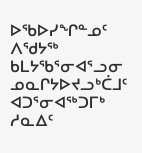ᐅᖃᐅᓯᖏᓐᓄᑦ ᐱᖁᔭᖅ ᑲᒪᔭᖃᕐᓂᐊᕐᓗᓂ ᓄᓇᒋᔭᐅᔪᓗᒃᑖᒧᑦ ᐊᑐᕐᓂᐊᖅᑐᒥᒃ ᓱᓇᐃᑦ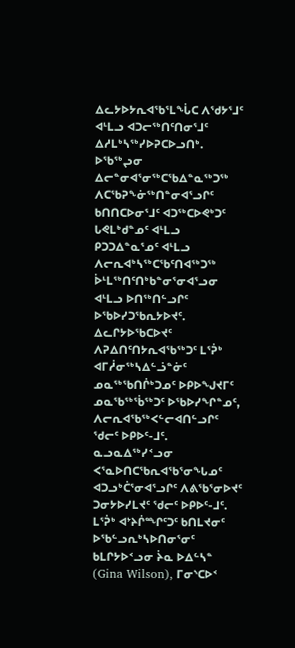ᐃᓚᔭᐅᔭᕆᐊᖃᕐᒪᖔᑕ ᐱᖁᔭᕐᒧᑦ ᐊᒻᒪᓗ ᐊᑐᓕᖅᑎᑦᑎᓂᕐᒧᑦ ᐃᓱᒪᒃᓴᖅᓯᐅᕈᑕᐅᓗᑎᒃ. ᐅᖃᖅᖢᓂ ᐃᓕᓐᓂᐊᕐᓂᖅᑕᖃᐃᓐᓇᖅᑐᖅ ᐱᑕᖃᕈᖕᓃᖅᑎᓐᓂᐊᕐᓗᒋᑦ ᑲᑎᑎᑕᐅᓂᕐᒧᑦ ᐊᑐᖅᑕᐅᕙᒃᑐᑦ ᒐᕙᒪᒃᑯᓐᓄᑦ ᐊᒻᒪᓗ ᑭᑐᑐᐃᓐᓇᕐᓄᑦ ᐊᒻᒪᓗ ᐱᓕᕆᐊᒃᓴᖅᑕᖃᑦᑎᐊᖅᑐᖅ ᐆᒻᒪᖅᑎᑦᑎᒃᑲᓐᓂᕐᓂᐊᕐᓗᓂ ᐊᒻᒪᓗ ᐅᑎᖅᑎᓪᓗᒋᑦ ᐅᖃᐅᓯᑐᖃᕆᔭᐅᔪᑦ. ᐃᓚᒋᔭᐅᖃᑕᐅᔪᑦ ᐱᕈᐃᑎᑦᑎᔭᕆᐊᖃᖅᑐᑦ ᒪᕐᕉᒃ ᐊᒥᓲᓂᖅᓴᐃᓪᓘᓐᓃᑦ ᓄᓇᖅᖃᑎᒌᒃᑐᓄᑦ ᐅᑭᐅᖑᔪᒥᑦ ᓄᓇᖃᖅᖄᖅᑐᑦ ᐅᖃᐅᓯᖏᓐᓄᑦ, ᐱᓕᕆᐊᖃᖅᐸᓪᓕᐊᑎᓪᓗᒋᑦ ᖁᓕᑦ ᐅᑭᐅᑦ-ᒧᑦ. ᓇᓗᓇᐃᖅᓯᑉᓗᓂ ᐸᕐᓇᐅᑎᑕᖃᕆᐊᖃᕐᓂᖓᓄᑦ ᐊᑐᓗᒃᑖᕐᓂᐊᕐᓗᒋᑦ ᐱᕕᖃᕐᓂᐅᔪᑦ ᑐᓂᔭᐅᓯᒪᔪᑦ ᖁᓕᑦ ᐅᑭᐅᑦ-ᒧᑦ.
ᒪᕐᕉᒃ ᐊᔾᔨᒌᙱᑦᑐᑦ ᑲᑎᒪᔪᓂᑦ ᐅᖃᓪᓗᕆᒃᓴᐅᑎᓂᕐᓂᑦ ᑲᒪᒋᔭᐅᑉᓗᓂ ᔩᓇ ᐅᐃᓪᓴᓐ (Gina Wilson), ᒥᓂᔅᑕᐅᑉ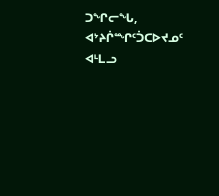ᑐᖏᓕᖓ, ᐊᔾᔨᒌᙱᑦᑑᑕᐅᔪᓄᑦ ᐊᒻᒪᓗ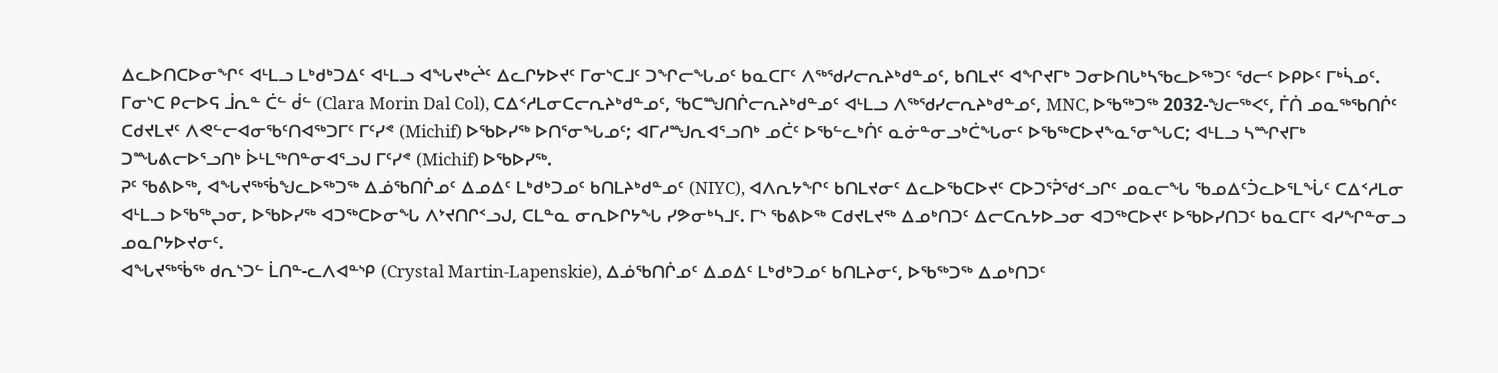ᐃᓚᐅᑎᑕᐅᓂᖏᑦ ᐊᒻᒪᓗ ᒪᒃᑯᒃᑐᐃᑦ ᐊᒻᒪᓗ ᐊᖓᔪᒃᖡᑦ ᐃᓚᒋᔭᐅᔪᑦ ᒥᓂᔅᑕᒧᑦ ᑐᖏᓕᖓᓄᑦ ᑲᓇᑕᒥᑦ ᐱᖅᖁᓯᓕᕆᔨᒃᑯᓐᓄᑦ, ᑲᑎᒪᔪᑦ ᐊᖏᔪᒥᒃ ᑐᓂᐅᑎᒐᒃᓴᖃᓚᐅᖅᑐᑦ ᖁᓕᑦ ᐅᑭᐅᑦ ᒥᒃᓵᓄᑦ.
ᒥᓂᔅᑕ ᑭᓕᐅᕋ ᒨᕆᓐ ᑖᓪ ᑰᓪ (Clara Morin Dal Col), ᑕᐃᑉᓱᒪᓂᑕᓕᕆᔨᒃᑯᓐᓄᑦ, ᖃᑕᙳᑎᒌᓕᕆᔨᒃᑯᓐᓄᑦ ᐊᒻᒪᓗ ᐱᖅᖁᓯᓕᕆᔨᒃᑯᓐᓄᑦ, MNC, ᐅᖃᖅᑐᖅ 2032-ᖑᓕᖅᐸᑦ, ᒦᑏ ᓄᓇᖅᖃᑎᒌᑦ ᑕᑯᔪᒪᔪᑦ ᐱᕙᓪᓕᐊᓂᖃᑦᑎᐊᖅᑐᒥᑦ ᒥᑦᓯᕝ (Michif) ᐅᖃᐅᓯᖅ ᐅᑎᕐᓂᖓᓄᑦ; ᐊᒥᓱᙳᕆᐊᕐᓗᑎᒃ ᓄᑖᑦ ᐅᖃᓪᓚᒃᑏᑦ ᓇᓃᓐᓂᓗᒃᑖᖓᓂᑦ ᐅᖃᖅᑕᐅᔪᖕᓇᕐᓂᖓᑕ; ᐊᒻᒪᓗ ᓴᙱᔪᒥᒃ ᑐᙵᕕᓕᐅᕐᓗᑎᒃ ᐆᒻᒪᖅᑎᓐᓂᐊᕐᓗᒍ ᒥᑦᓯᕝ (Michif) ᐅᖃᐅᓯᖅ.
ᕈᑦ ᖃᕕᐅᖅ, ᐊᖓᔪᖅᖄᖑᓚᐅᖅᑐᖅ ᐃᓅᖃᑎᒌᓄᑦ ᐃᓄᐃᑦ ᒪᒃᑯᒃᑐᓄᑦ ᑲᑎᒪᔨᒃᑯᓐᓄᑦ (NIYC), ᐊᐱᕆᔭᖏᑦ ᑲᑎᒪᔪᓂᑦ ᐃᓚᐅᖃᑕᐅᔪᑦ ᑕᐅᑐᕐᕉᖁᑉᓗᒋᑦ ᓄᓇᓕᖓ ᖃᓄᐃᑦᑑᓚᐅᕐᒪᖔᑦ ᑕᐃᑉᓱᒪᓂ ᐊᒻᒪᓗ ᐅᖃᖅᖢᓂ, ᐅᖃᐅᓯᖅ ᐊᑐᖅᑕᐅᓂᖓ ᐱᔾᔪᑎᒋᑉᓗᒍ, ᑕᒪᓐᓇ ᓂᕆᐅᒋᔭᖓ ᓯᕗᓂᒃᓴᒧᑦ. ᒥᔅ ᖃᕕᐅᖅ ᑕᑯᔪᒪᔪᖅ ᐃᓄᒃᑎᑐᑦ ᐃᓕᑕᕆᔭᐅᓗᓂ ᐊᑐᖅᑕᐅᔪᑦ ᐅᖃᐅᓯᑎᑐᑦ ᑲᓇᑕᒥᑦ ᐊᓯᖏᓐᓂᓗ ᓄᓇᒋᔭᐅᔪᓂᑦ.
ᐊᖓᔪᖅᖄᖅ ᑯᕆᔅᑐᓪ ᒫᑎᓐ-ᓚᐱᐊᓐᔅᑭ (Crystal Martin-Lapenskie), ᐃᓅᖃᑎᒌᓄᑦ ᐃᓄᐃᑦ ᒪᒃᑯᒃᑐᓄᑦ ᑲᑎᒪᔨᓂᑦ, ᐅᖃᖅᑐᖅ ᐃᓄᒃᑎᑐᑦ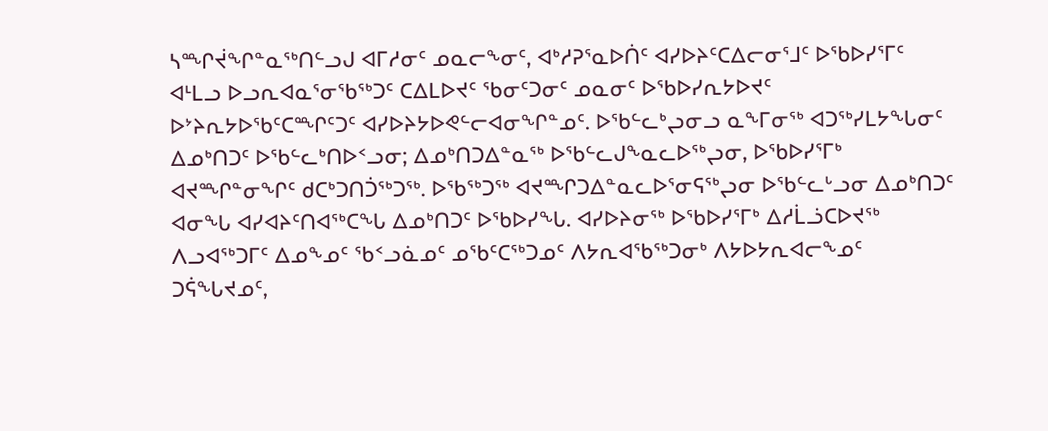ᓴᙱᔫᖏᓐᓇᖅᑎᓪᓗᒍ ᐊᒥᓱᓂᑦ ᓄᓇᓕᖕᓂᑦ, ᐊᒃᓱᕈᕐᓇᐅᑏᑦ ᐊᓯᐅᔨᑦᑕᐃᓕᓂᕐᒧᑦ ᐅᖃᐅᓯᕐᒥᑦ ᐊᒻᒪᓗ ᐅᓗᕆᐊᓇᕐᓂᖃᖅᑐᑦ ᑕᐃᒪᐅᔪᑦ ᖃᓂᑦᑐᓂᑦ ᓄᓇᓂᑦ ᐅᖃᐅᓯᕆᔭᐅᔪᑦ ᐅᔾᔨᕆᔭᐅᖃᑦᑕᙱᑦᑐᑦ ᐊᓯᐅᔨᔭᐅᕙᓪᓕᐊᓂᖏᓐᓄᑦ. ᐅᖃᓪᓚᒃᖢᓂᓗ ᓇᖕᒥᓂᖅ ᐊᑐᖅᓯᒪᔭᖓᓂᑦ ᐃᓄᒃᑎᑐᑦ ᐅᖃᓪᓚᒃᑎᐅᑉᓗᓂ; ᐃᓄᒃᑎᑐᐃᓐᓇᖅ ᐅᖃᓪᓚᒍᖕᓇᓚᐅᖅᖢᓂ, ᐅᖃᐅᓯᕐᒥᒃ ᐊᔪᙱᓐᓂᖏᑦ ᑯᑕᒃᑐᑎᑑᖅᑐᖅ. ᐅᖃᖅᑐᖅ ᐊᔪᙱᑐᐃᓐᓇᓚᐅᕐᓂᕋᖅᖢᓂ ᐅᖃᓪᓚᒡᓗᓂ ᐃᓄᒃᑎᑐᑦ ᐊᓂᖓ ᐊᓯᐊᔨᑦᑎᐊᖅᑕᖓ ᐃᓄᒃᑎᑐᑦ ᐅᖃᐅᓯᖓ. ᐊᓯᐅᔨᓂᖅ ᐅᖃᐅᓯᕐᒥᒃ ᐃᓱᒫᓘᑕᐅᔪᖅ ᐱᓗᐊᖅᑐᒥᑦ ᐃᓄᖕᓄᑦ ᖃᑉᓗᓈᓄᑦ ᓄᖃᑦᑕᖅᑐᓄᑦ ᐱᔭᕆᐊᖃᖅᑐᓂᒃ ᐱᔭᐅᔭᕆᐊᓕᖕᓄᑦ ᑐᕌᖓᔪᓄᑦ,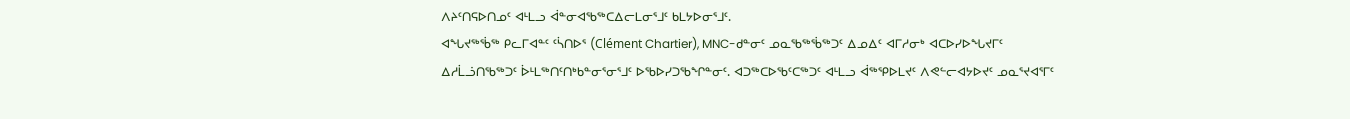ᐱᔨᑦᑎᕋᐅᑎᓄᑦ ᐊᒻᒪᓗ ᐋᓐᓂᐊᖃᖅᑕᐃᓕᒪᓂᕐᒧᑦ ᑲᒪᔭᐅᓂᕐᒧᑦ.
ᐊᖓᔪᖅᖄᖅ ᑭᓚᒥᐊᓐᑦ ᑦᓵᑎᐅᕐ (Clément Chartier), MNC-ᑯᓐᓂᑦ ᓄᓇᖃᖅᖄᖅᑐᑦ ᐃᓄᐃᑦ ᐊᒥᓱᓂᒃ ᐊᑕᐅᓯᐅᖓᔪᒥᑦ ᐃᓱᒫᓘᑎᖃᖅᑐᑦ ᐆᒻᒪᖅᑎᑦᑎᒃᑲᓐᓂᕐᓂᕐᒧᑦ ᐅᖃᐅᓯᑐᖃᖏᓐᓂᑦ. ᐊᑐᖅᑕᐅᖃᑦᑕᖅᑐᑦ ᐊᒻᒪᓗ ᐋᖅᕿᐅᒪᔪᑦ ᐱᕙᓪᓕᐊᔭᐅᔪᑦ ᓄᓇᕐᔪᐊᕐᒥᑦ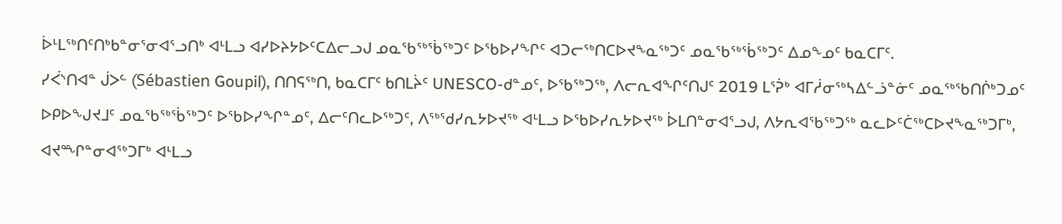ᐆᒻᒪᖅᑎᑦᑎᒃᑲᓐᓂᕐᓂᐊᕐᓗᑎᒃ ᐊᒻᒪᓗ ᐊᓯᐅᔨᔭᐅᑦᑕᐃᓕᓗᒍ ᓄᓇᖃᖅᖄᖅᑐᑦ ᐅᖃᐅᓯᖏᑦ ᐊᑐᓕᖅᑎᑕᐅᔪᖕᓇᖅᑐᑦ ᓄᓇᖃᖅᖄᖅᑐᑦ ᐃᓄᖕᓄᑦ ᑲᓇᑕᒥᑦ.
ᓯᐹᔅᑎᐊᓐ ᒎᐳᓪ (Sébastien Goupil), ᑎᑎᕋᖅᑎ, ᑲᓇᑕᒥᑦ ᑲᑎᒪᔩᑦ UNESCO-ᑯᓐᓄᑦ, ᐅᖃᖅᑐᖅ, ᐱᓕᕆᐊᖏᑦᑎᒍᑦ 2019 ᒪᕐᕉᒃ ᐊᒥᓲᓂᖅᓴᐃᓪᓘᓐᓃᑦ ᓄᓇᖅᖃᑎᒌᒃᑐᓄᑦ ᐅᑭᐅᖑᔪᒧᑦ ᓄᓇᖃᖅᖄᖅᑐᑦ ᐅᖃᐅᓯᖏᓐᓄᑦ, ᐃᓕᑦᑎᓚᐅᖅᑐᑦ, ᐱᖅᖁᓯᕆᔭᐅᔪᖅ ᐊᒻᒪᓗ ᐅᖃᐅᓯᕆᔭᐅᔪᖅ ᐆᒪᑎᓐᓂᐊᕐᓗᒍ, ᐱᔭᕆᐊᖃᖅᑐᖅ ᓇᓚᐅᑦᑖᖅᑕᐅᔪᖕᓇᖅᑐᒥᒃ, ᐊᔪᙱᓐᓂᐊᖅᑐᒥᒃ ᐊᒻᒪᓗ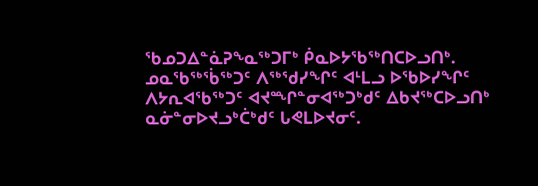ᖃᓄᑐᐃᓐᓈᕈᖕᓇᖅᑐᒥᒃ ᑮᓇᐅᔭᖃᖅᑎᑕᐅᓗᑎᒃ. ᓄᓇᖃᖅᖄᖅᑐᑦ ᐱᖅᖁᓯᖏᑦ ᐊᒻᒪᓗ ᐅᖃᐅᓯᖏᑦ ᐱᔭᕆᐊᖃᖅᑐᑦ ᐊᔪᙱᓐᓂᐊᖅᑐᒃᑯᑦ ᐃᑲᔪᖅᑕᐅᓗᑎᒃ ᓇᓃᓐᓂᐅᔪᓗᒃᑖᒃᑯᑦ ᒐᕙᒪᐅᔪᓂᑦ.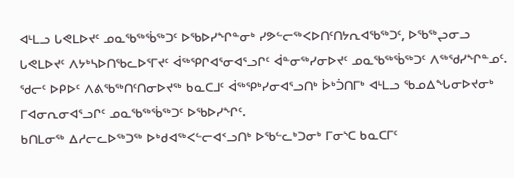ᐊᒻᒪᓗ ᒐᕙᒪᐅᔪᑦ ᓄᓇᖃᖅᖄᖅᑐᑦ ᐅᖃᐅᓯᖏᓐᓂᒃ ᓯᕗᓪᓕᖅᐸᐅᑎᑦᑎᔭᕆᐊᖃᖅᑐᑦ, ᐅᖃᖅᖢᓂᓗ ᒐᕙᒪᐅᔪᑦ ᐱᔭᒃᓴᐅᑎᖃᓚᐅᕐᒥᔪᑦ ᐋᖅᕿᒋᐊᕐᓂᐊᕐᓗᒋᑦ ᐋᓐᓂᖅᓯᓂᐅᔪᑦ ᓄᓇᖃᖅᖄᖅᑐᑦ ᐱᖅᖁᓯᖏᓐᓄᑦ. ᖁᓕᑦ ᐅᑭᐅᑦ ᐱᕕᖃᖅᑎᑦᑎᓂᐅᔪᖅ ᑲᓇᑕᒧᑦ ᐋᖅᕿᒃᓯᓂᐊᕐᓗᑎᒃ ᐆᒃᑑᑎᒥᒃ ᐊᒻᒪᓗ ᖃᓄᐃᖓᓂᐅᔪᓂᒃ ᒥᐊᓂᕆᓂᐊᕐᓗᒋᑦ ᓄᓇᖃᖅᖄᖅᑐᑦ ᐅᖃᐅᓯᖏᑦ.
ᑲᑎᒪᓂᖅ ᐃᓱᓕᓚᐅᖅᑐᖅ ᐅᒃᑯᐊᖅᐸᓪᓕᐊᑉᓗᑎᒃ ᐅᖃᓪᓚᒃᑐᓂᒃ ᒥᓂᔅᑕ ᑲᓇᑕᒥᑦ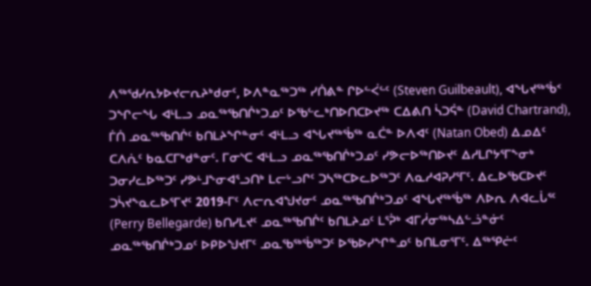ᐱᖅᖁᓯᕆᔭᐅᔪᓕᕆᔨᒃᑯᓂᑦ, ᐅᐱᓐᓇᖅᑐᖅ ᓯᑏᕕᓐ ᒋᐅᓪᐹᓪᑦ (Steven Guilbeault), ᐊᖓᔪᖅᖄᑉ ᑐᖏᓕᖓ ᐊᒻᒪᓗ ᓄᓇᖅᖃᑎᒌᒃᑐᓄᑦ ᐅᖃᓪᓚᒃᑎᐅᑎᑕᐅᔪᖅ ᑕᐃᕕᑎ ᓵᑐᕌᓐ (David Chartrand), ᒦᑏ ᓄᓇᖅᖃᑎᒌᑦ ᑲᑎᒪᔨᖏᓐᓂᑦ ᐊᒻᒪᓗ ᐊᖓᔪᖅᖄᖅ ᓇᑖᓐ ᐅᐱᐊᑦ (Natan Obed) ᐃᓄᐃᑦ ᑕᐱᕇᑦ ᑲᓇᑕᒥᒃᑯᓐᓂᑦ. ᒥᓂᔅᑕ ᐊᒻᒪᓗ ᓄᓇᖅᖃᑎᒌᒃᑐᓄᑦ ᓯᕗᓕᐅᖅᑎᐅᔪᑦ ᐃᓱᒪᒋᔭᕐᒥᖕᓂᒃ ᑐᓂᓯᓚᐅᖅᑐᑦ ᓯᕗᒻᒧᖕᓂᐊᕐᓗᑎᒃ ᒪᓕᒡᓗᒋᑦ ᑐᓴᖅᑕᐅᓚᐅᖅᑐᑦ ᐱᓇᓱᐊᕈᓯᕐᒥᑦ. ᐃᓚᐅᖃᑕᐅᔪᑦ ᑐᓵᔪᖕᓇᓚᐅᕐᒥᔪᑦ 2019-ᒥᑦ ᐱᓕᕆᐊᖑᔪᓂᑦ ᓄᓇᖅᖃᑎᒌᒃᑐᓄᑦ ᐊᖓᔪᖅᖄᖅ ᐱᐅᕆ ᐱᐊᓚᒑᕐᑦ (Perry Bellegarde) ᑲᑎᓯᒪᔪᑦ ᓄᓇᖅᖃᑎᒌᑦ ᑲᑎᒪᔨᓄᑦ ᒪᕐᕉᒃ ᐊᒥᓲᓂᖅᓴᐃᓪᓘᓐᓃᑦ ᓄᓇᖅᖃᑎᒌᒃᑐᓄᑦ ᐅᑭᐅᖑᔪᒥᑦ ᓄᓇᖃᖅᖄᖅᑐᑦ ᐅᖃᐅᓯᖏᓐᓄᑦ ᑲᑎᒪᓂᕐᒥᑦ. ᐃᖅᕿᓖᑦ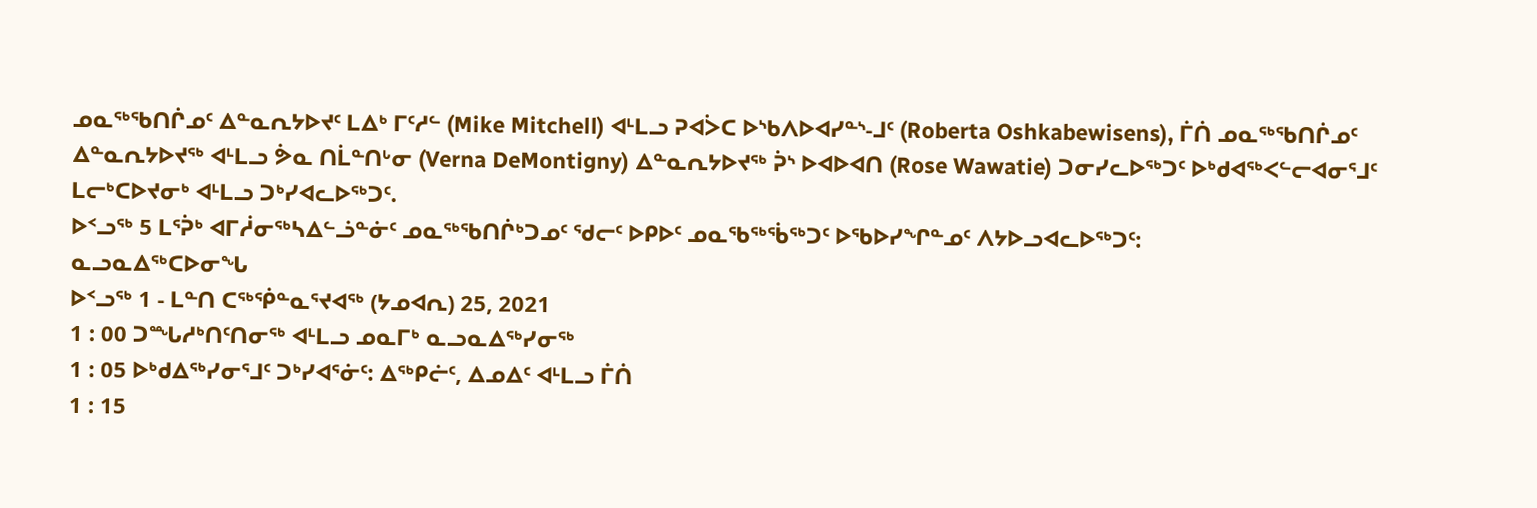ᓄᓇᖅᖃᑎᒌᓄᑦ ᐃᓐᓇᕆᔭᐅᔪᑦ ᒪᐃᒃ ᒥᑦᓱᓪ (Mike Mitchell) ᐊᒻᒪᓗ ᕈᐊᐴᑕ ᐅᔅᑲᐱᐅᐊᓯᓐᔅ-ᒧᑦ (Roberta Oshkabewisens), ᒦᑏ ᓄᓇᖅᖃᑎᒌᓄᑦ ᐃᓐᓇᕆᔭᐅᔪᖅ ᐊᒻᒪᓗ ᕘᓇ ᑎᒫᓐᑎᒡᓂ (Verna DeMontigny) ᐃᓐᓇᕆᔭᐅᔪᖅ ᕉᔅ ᐅᐊᐅᐊᑎ (Rose Wawatie) ᑐᓂᓯᓚᐅᖅᑐᑦ ᐅᒃᑯᐊᖅᐸᓪᓕᐊᓂᕐᒧᑦ ᒪᓕᒃᑕᐅᔪᓂᒃ ᐊᒻᒪᓗ ᑐᒃᓯᐊᓚᐅᖅᑐᑦ.
ᐅᑉᓗᖅ 5 ᒪᕐᕉᒃ ᐊᒥᓲᓂᖅᓴᐃᓪᓘᓐᓃᑦ ᓄᓇᖅᖃᑎᒌᒃᑐᓄᑦ ᖁᓕᑦ ᐅᑭᐅᑦ ᓄᓇᖃᖅᖄᖅᑐᑦ ᐅᖃᐅᓯᖏᓐᓄᑦ ᐱᔭᐅᓗᐊᓚᐅᖅᑐᑦ:
ᓇᓗᓇᐃᖅᑕᐅᓂᖓ
ᐅᑉᓗᖅ 1 - ᒪᓐᑎ ᑕᖅᖀᓐᓇᕐᔪᐊᖅ (ᔭᓄᐊᕆ) 25, 2021
1 : 00 ᑐᙵᓱᒃᑎᑦᑎᓂᖅ ᐊᒻᒪᓗ ᓄᓇᒥᒃ ᓇᓗᓇᐃᖅᓯᓂᖅ
1 : 05 ᐅᒃᑯᐃᖅᓯᓂᕐᒧᑦ ᑐᒃᓯᐊᕐᓃᑦ: ᐃᖅᑭᓖᑦ, ᐃᓄᐃᑦ ᐊᒻᒪᓗ ᒦᑏ
1 : 15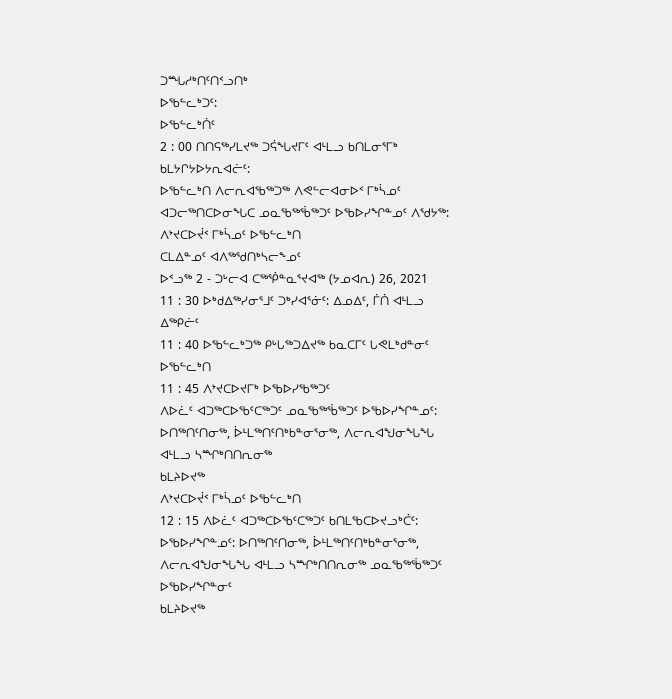ᑐᙵᓱᒃᑎᑦᑎᑉᓗᑎᒃ
ᐅᖃᓪᓚᒃᑐᑦ:
ᐅᖃᓪᓚᒃᑏᑦ
2 : 00 ᑎᑎᕋᖅᓯᒪᔪᖅ ᑐᕌᖓᔪᒥᑦ ᐊᒻᒪᓗ ᑲᑎᒪᓂᕐᒥᒃ
ᑲᒪᔭᒋᔭᐅᔭᕆᐊᓖᑦ:
ᐅᖃᓪᓚᒃᑎ ᐱᓕᕆᐊᖃᖅᑐᖅ ᐱᕙᓪᓕᐊᓂᐅᑉ ᒥᒃᓵᓄᑦ ᐊᑐᓕᖅᑎᑕᐅᓂᖓᑕ ᓄᓇᖃᖅᖄᖅᑐᑦ ᐅᖃᐅᓯᖏᓐᓄᑦ ᐱᖁᔭᖅ:
ᐱᔾᔪᑕᐅᔫᑉ ᒥᒃᓵᓄᑦ ᐅᖃᓪᓚᒃᑎ
ᑕᒪᐃᓐᓄᑦ ᐊᐱᖅᖁᑎᒃᓴᓕᖕᓄᑦ
ᐅᑉᓗᖅ 2 - ᑐᒡᓕᐊ ᑕᖅᖀᓐᓇᕐᔪᐊᖅ (ᔭᓄᐊᕆ) 26, 2021
11 : 30 ᐅᒃᑯᐃᖅᓯᓂᕐᒧᑦ ᑐᒃᓯᐊᕐᓃᑦ: ᐃᓄᐃᑦ, ᒦᑏ ᐊᒻᒪᓗ ᐃᖅᑭᓖᑦ
11 : 40 ᐅᖃᓪᓚᒃᑐᖅ ᑭᒡᒐᖅᑐᐃᔪᖅ ᑲᓇᑕᒥᑦ ᒐᕙᒪᒃᑯᓐᓂᑦ
ᐅᖃᓪᓚᒃᑎ
11 : 45 ᐱᔾᔪᑕᐅᔪᒥᒃ ᐅᖃᐅᓯᖃᖅᑐᑦ
ᐱᐅᓛᑦ ᐊᑐᖅᑕᐅᖃᑦᑕᖅᑐᑦ ᓄᓇᖃᖅᖄᖅᑐᑦ ᐅᖃᐅᓯᖏᓐᓄᑦ: ᐅᑎᖅᑎᑦᑎᓂᖅ, ᐆᒻᒪᖅᑎᑦᑎᒃᑲᓐᓂᕐᓂᖅ, ᐱᓕᕆᐊᖑᓂᖓᖓ ᐊᒻᒪᓗ ᓴᙱᒃᑎᑎᕆᓂᖅ
ᑲᒪᔨᐅᔪᖅ
ᐱᔾᔪᑕᐅᔫᑉ ᒥᒃᓵᓄᑦ ᐅᖃᓪᓚᒃᑎ
12 : 15 ᐱᐅᓛᑦ ᐊᑐᖅᑕᐅᖃᑦᑕᖅᑐᑦ ᑲᑎᒪᖃᑕᐅᔪᓗᒃᑖᑦ: ᐅᖃᐅᓯᖏᓐᓄᑦ: ᐅᑎᖅᑎᑦᑎᓂᖅ, ᐆᒻᒪᖅᑎᑦᑎᒃᑲᓐᓂᕐᓂᖅ, ᐱᓕᕆᐊᖑᓂᖓᖓ ᐊᒻᒪᓗ ᓴᙱᒃᑎᑎᕆᓂᖅ ᓄᓇᖃᖅᖄᖅᑐᑦ ᐅᖃᐅᓯᖏᓐᓂᑦ
ᑲᒪᔨᐅᔪᖅ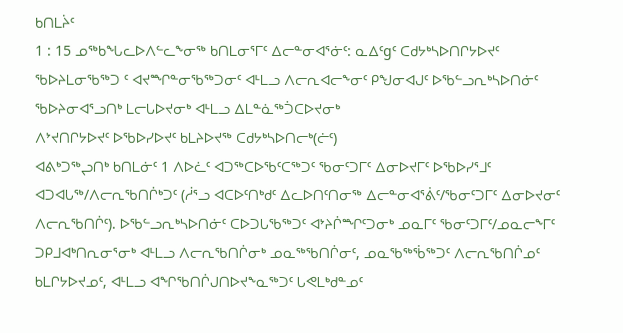ᑲᑎᒪᔩᑦ
1 : 15 ᓄᖅᑲᖓᓚᐅᐱᓪᓚᖕᓂᖅ ᑲᑎᒪᓂᕐᒥᑦ ᐃᓕᓐᓂᐊᕐᓃᑦ: ᓇᐃᑦgᑦ ᑕᑯᔭᒃᓴᐅᑎᒋᔭᐅᔪᑦ ᖃᐅᔨᒪᓂᖃᖅᑐ ᑦ ᐊᔪᙱᓐᓂᖃᖅᑐᓂᑦ ᐊᒻᒪᓗ ᐱᓕᕆᐊᓕᖕᓂᑦ ᑭᖑᓂᐊᒍᑦ ᐅᖃᓪᓗᕆᒃᓴᐅᑎᓃᑦ ᖃᐅᔨᓂᐊᕐᓗᑎᒃ ᒪᓕᒐᐅᔪᓂᒃ ᐊᒻᒪᓗ ᐃᒪᓐᓈᖅᑑᑕᐅᔪᓂᒃ
ᐱᔾᔪᑎᒋᔭᐅᔪᑦ ᐅᖃᐅᓯᐅᔪᑦ ᑲᒪᔨᐅᔪᖅ ᑕᑯᔭᒃᓴᐅᑎᓕᒃ(ᓖᑦ)
ᐊᕕᒃᑐᖅᖢᑎᒃ ᑲᑎᒪᓃᑦ 1 ᐱᐅᓛᑦ ᐊᑐᖅᑕᐅᖃᑦᑕᖅᑐᑦ ᖃᓂᑦᑐᒥᑦ ᐃᓂᐅᔪᒥᑦ ᐅᖃᐅᓯᕐᒧᑦ ᐊᑐᐊᒐᖅ/ᐱᓕᕆᖃᑎᒌᒃᑐᑦ (ᓲᕐᓗ ᐊᑕᐅᑦᑎᒃᑯᑦ ᐃᓚᐅᑎᑦᑎᓂᖅ ᐃᓕᓐᓂᐊᕐᕖᑦ/ᖃᓂᑦᑐᒥᑦ ᐃᓂᐅᔪᓂᑦ ᐱᓕᕆᖃᑎᒌᑦ). ᐅᖃᓪᓗᕆᒃᓴᐅᑎᓃᑦ ᑕᐅᑐᒐᖃᖅᑐᑦ ᐊᔾᔨᒌᙱᑦᑐᓂᒃ ᓄᓇᒥᑦ ᖃᓂᑦᑐᒥᑦ/ᓄᓇᓕᖕᒥᑦ ᑐᑭᒧᐊᒃᑎᕆᓂᕐᓂᒃ ᐊᒻᒪᓗ ᐱᓕᕆᖃᑎᒌᓂᒃ ᓄᓇᖅᖃᑎᒌᓂᑦ, ᓄᓇᖃᖅᖄᖅᑐᑦ ᐱᓕᕆᖃᑎᒌᓄᑦ ᑲᒪᒋᔭᐅᔪᓄᑦ, ᐊᒻᒪᓗ ᐊᖏᖃᑎᒌᒍᑎᐅᔪᖕᓇᖅᑐᑦ ᒐᕙᒪᒃᑯᓐᓄᑦ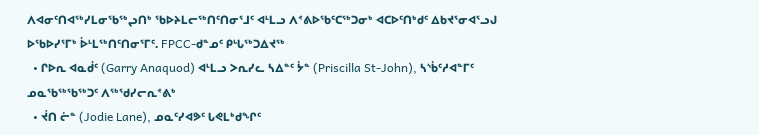ᐱᐊᓂᑦᑎᐊᖅᓯᒪᓂᖃᖅᖢᑎᒃ ᖃᐅᔨᒪᓕᖅᑎᑦᑎᓂᕐᒧᑦ ᐊᒻᒪᓗ ᐱᕝᕕᐅᖃᑦᑕᖅᑐᓂᒃ ᐊᑕᐅᑦᑎᒃᑯᑦ ᐃᑲᔪᕐᓂᐊᕐᓗᒍ ᐅᖃᐅᓯᕐᒥᒃ ᐆᒻᒪᖅᑎᑦᑎᓂᕐᒥᑦ. FPCC-ᑯᓐᓄᑦ ᑭᒡᒐᖅᑐᐃᔪᖅ
  • ᒋᐅᕆ ᐊᓇᑰᑦ (Garry Anaquod) ᐊᒻᒪᓗ ᐳᕆᓯᓚ ᓴᐃᓐᑦ ᔮᓐ (Priscilla St-John), ᓴᔅᑳᑦᓱᐊᓐᒥᑦ ᓄᓇᖃᖅᖃᖅᑐᑦ ᐱᖅᖁᓯᓕᕆᕝᕕᒃ
  • ᔫᑎ ᓖᓐ (Jodie Lane), ᓄᓇᑦᓯᐊᕗᑦ ᒐᕙᒪᒃᑯᖏᑦ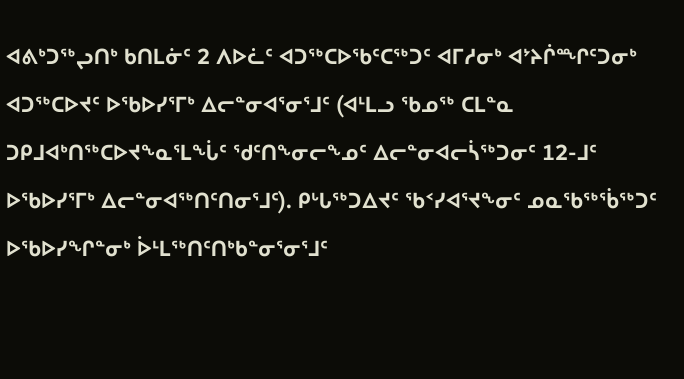ᐊᕕᒃᑐᖅᖢᑎᒃ ᑲᑎᒪᓃᑦ 2 ᐱᐅᓛᑦ ᐊᑐᖅᑕᐅᖃᑦᑕᖅᑐᑦ ᐊᒥᓱᓂᒃ ᐊᔾᔨᒌᙱᑦᑐᓂᒃ ᐊᑐᖅᑕᐅᔪᑦ ᐅᖃᐅᓯᕐᒥᒃ ᐃᓕᓐᓂᐊᕐᓂᕐᒧᑦ (ᐊᒻᒪᓗ ᖃᓄᖅ ᑕᒪᓐᓇ ᑐᑭᒧᐊᒃᑎᖅᑕᐅᔪᖕᓇᕐᒪᖔᑦ ᖁᑦᑎᖕᓂᓕᖕᓄᑦ ᐃᓕᓐᓂᐊᓕᓵᖅᑐᓂᑦ 12-ᒧᑦ ᐅᖃᐅᓯᕐᒥᒃ ᐃᓕᓐᓂᐊᖅᑎᑦᑎᓂᕐᒧᑦ). ᑭᒡᒐᖅᑐᐃᔪᑦ ᖃᑉᓯᐊᕐᔪᖕᓂᑦ ᓄᓇᖃᖅᖄᖅᑐᑦ ᐅᖃᐅᓯᖏᓐᓂᒃ ᐆᒻᒪᖅᑎᑦᑎᒃᑲᓐᓂᕐᓂᕐᒧᑦ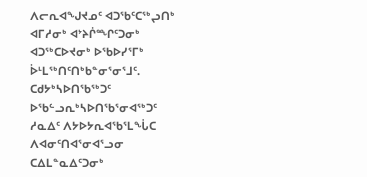ᐱᓕᕆᐊᖑᔪᓄᑦ ᐊᑐᖃᑦᑕᖅᖢᑎᒃ ᐊᒥᓱᓂᒃ ᐊᔾᔨᒌᙱᑦᑐᓂᒃ ᐊᑐᖅᑕᐅᔪᓂᒃ ᐅᖃᐅᓯᕐᒥᒃ ᐆᒻᒪᖅᑎᑦᑎᒃᑲᓐᓂᕐᓂᕐᒧᑦ. ᑕᑯᔭᒃᓴᐅᑎᖃᖅᑐᑦ ᐅᖃᓪᓗᕆᒃᓴᐅᑎᖃᕐᓂᐊᖅᑐᑦ ᓱᓇᐃᑦ ᐱᔭᐅᔭᕆᐊᖃᕐᒪᖔᑕ ᐱᐊᓂᑦᑎᐊᕐᓂᐊᕐᓗᓂ ᑕᐃᒪᓐᓇᐃᑦᑐᓂᒃ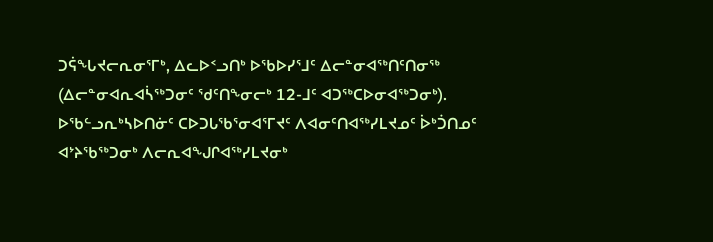ᑐᕌᖓᔪᓕᕆᓂᕐᒥᒃ, ᐃᓚᐅᑉᓗᑎᒃ ᐅᖃᐅᓯᕐᒧᑦ ᐃᓕᓐᓂᐊᖅᑎᑦᑎᓂᖅ (ᐃᓕᓐᓂᐊᕆᐊᓵᖅᑐᓂᑦ ᖁᑦᑎᖕᓂᓕᒃ 12-ᒧᑦ ᐊᑐᖅᑕᐅᓂᐊᖅᑐᓂᒃ). ᐅᖃᓪᓗᕆᒃᓴᐅᑎᓃᑦ ᑕᐅᑐᒐᖃᕐᓂᐊᕐᒥᔪᑦ ᐱᐊᓂᑦᑎᐊᖅᓯᒪᔪᓄᑦ ᐆᒃᑑᑎᓄᑦ ᐊᔾᔨᖃᖅᑐᓂᒃ ᐱᓕᕆᐊᖑᒋᐊᖅᓯᒪᔪᓂᒃ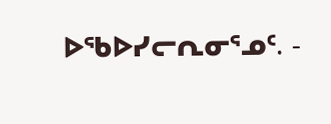ᐅᖃᐅᓯᓕᕆᓂᕐᓄᑦ. -